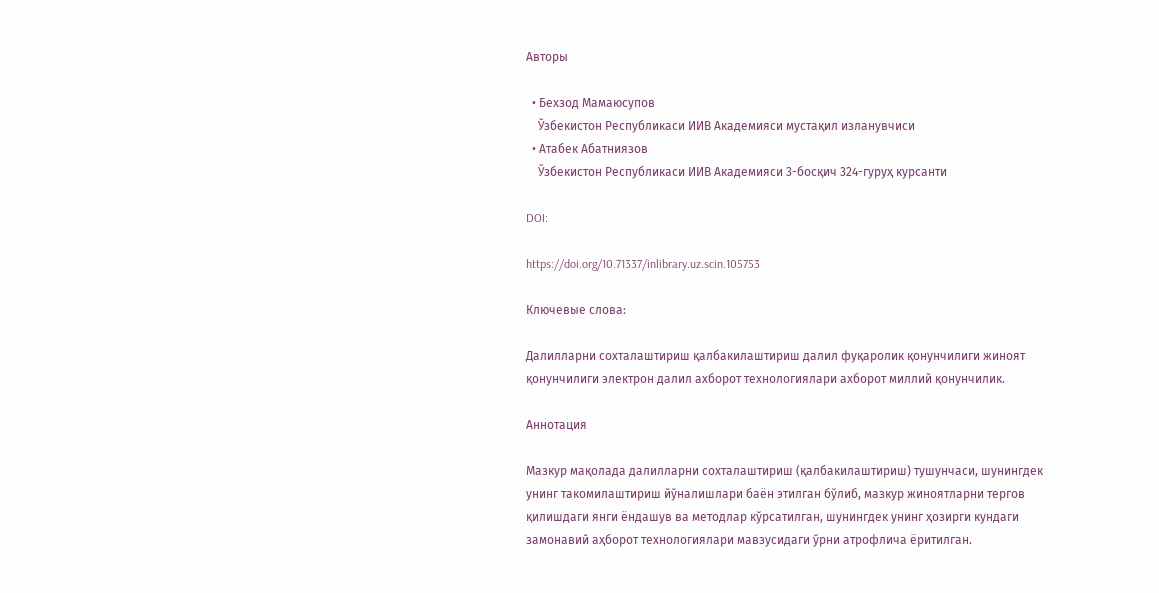Авторы

  • Бехзод Мамаюсупов
    Ўзбекистон Республикаси ИИВ Академияси мустақил изланувчиси
  • Атабек Абатниязов
    Ўзбекистон Республикаси ИИВ Академияси 3-босқич 324-гуруҳ курсанти

DOI:

https://doi.org/10.71337/inlibrary.uz.scin.105753

Ключевые слова:

Далилларни сохталаштириш қалбакилаштириш далил фуқаролик қонунчилиги жиноят қонунчилиги электрон далил ахборот технологиялари ахборот миллий қонунчилик.

Аннотация

Мазкур мақолада далилларни сохталаштириш (қалбакилаштириш) тушунчаси, шунингдек унинг такомилаштириш йўналишлари баён этилган бўлиб, мазкур жиноятларни тергов қилишдаги янги ёндашув ва методлар кўрсатилган, шунингдек унинг ҳозирги кундаги замонавий аҳборот технологиялари мавзусидаги ўрни атрофлича ёритилган.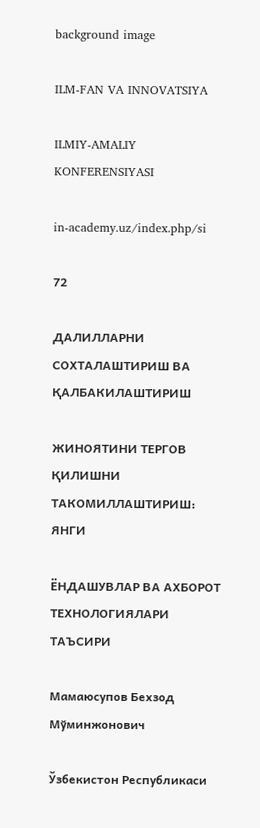background image

ILM-FAN VA INNOVATSIYA

ILMIY-AMALIY KONFERENSIYASI

in-academy.uz/index.php/si

72

ДАЛИЛЛАРНИ СОХТАЛАШТИРИШ ВА ҚАЛБАКИЛАШТИРИШ

ЖИНОЯТИНИ ТЕРГОВ ҚИЛИШНИ ТАКОМИЛЛАШТИРИШ: ЯНГИ

ЁНДАШУВЛАР ВА АХБОРОТ ТЕХНОЛОГИЯЛАРИ ТАЪСИРИ

Мамаюсупов Бехзод Мўминжонович

Ўзбекистон Республикаси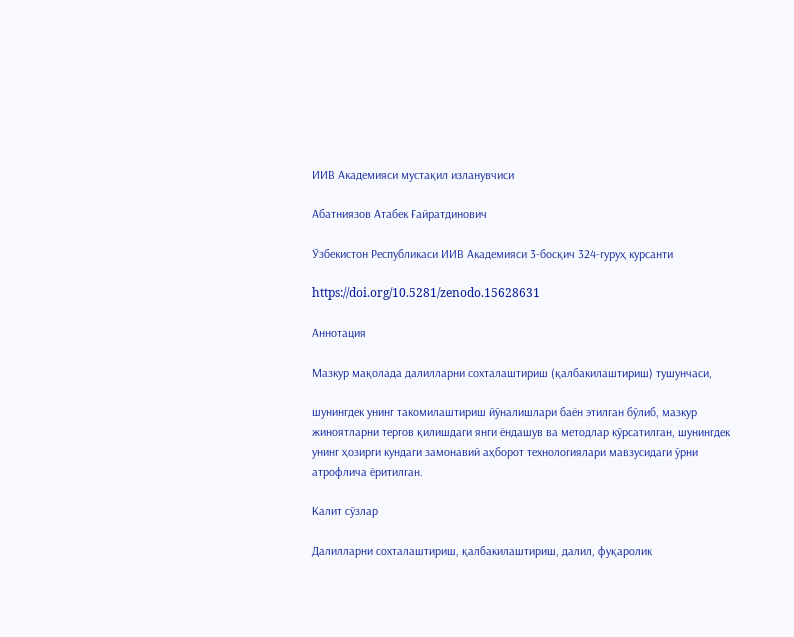ИИВ Академияси мустақил изланувчиси

Абатниязов Атабек Ғайратдинович

Ўзбекистон Республикаси ИИВ Академияси 3-босқич 324-гуруҳ курсанти

https://doi.org/10.5281/zenodo.15628631

Аннотация

Мазкур мақолада далилларни сохталаштириш (қалбакилаштириш) тушунчаси,

шунингдек унинг такомилаштириш йўналишлари баён этилган бўлиб, мазкур
жиноятларни тергов қилишдаги янги ёндашув ва методлар кўрсатилган, шунингдек
унинг ҳозирги кундаги замонавий аҳборот технологиялари мавзусидаги ўрни
атрофлича ёритилган.

Калит сўзлар

Далилларни сохталаштириш, қалбакилаштириш, далил, фуқаролик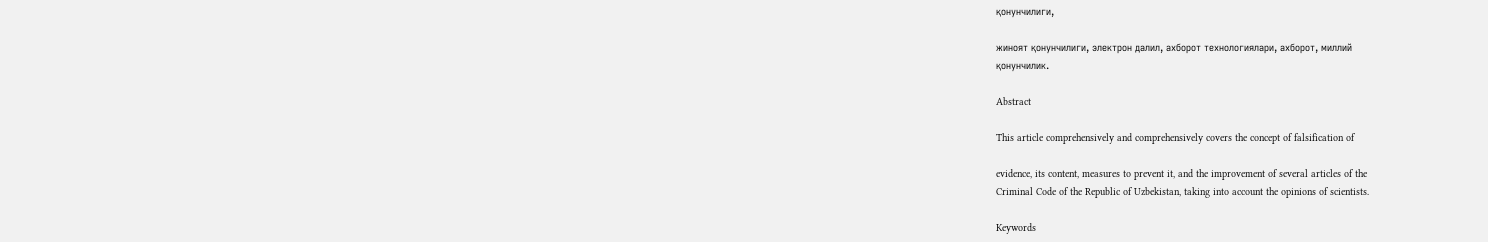қонунчилиги,

жиноят қонунчилиги, электрон далил, ахборот технологиялари, ахборот, миллий
қонунчилик.

Abstract

This article comprehensively and comprehensively covers the concept of falsification of

evidence, its content, measures to prevent it, and the improvement of several articles of the
Criminal Code of the Republic of Uzbekistan, taking into account the opinions of scientists.

Keywords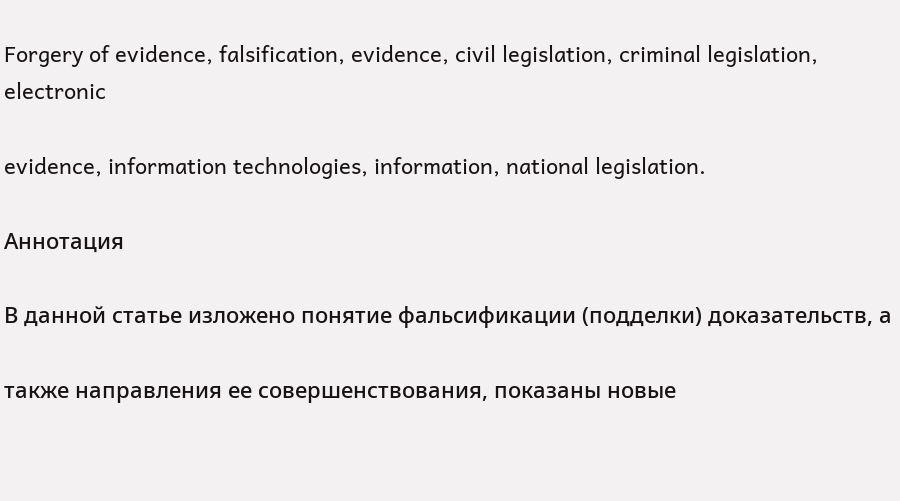Forgery of evidence, falsification, evidence, civil legislation, criminal legislation, electronic

evidence, information technologies, information, national legislation.

Аннотация

В данной статье изложено понятие фальсификации (подделки) доказательств, а

также направления ее совершенствования, показаны новые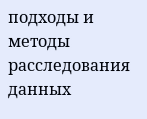подходы и методы
расследования данных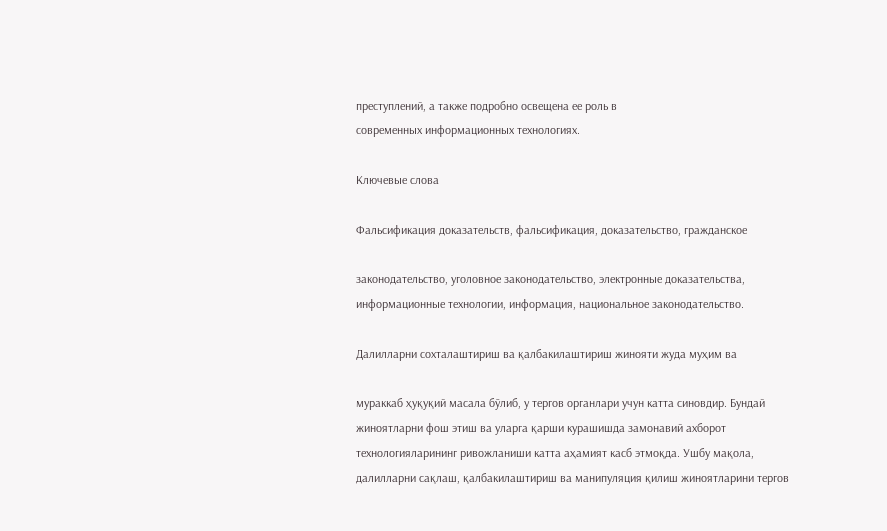преступлений, а также подробно освещена ее роль в
современных информационных технологиях.

Ключевые слова

Фальсификация доказательств, фальсификация, доказательство, гражданское

законодательство, уголовное законодательство, электронные доказательства,
информационные технологии, информация, национальное законодательство.

Далилларни сохталаштириш ва қалбакилаштириш жинояти жуда муҳим ва

мураккаб ҳуқуқий масала бўлиб, у тергов органлари учун катта синовдир. Бундай
жиноятларни фош этиш ва уларга қарши курашишда замонавий ахборот
технологияларининг ривожланиши катта аҳамият касб этмоқда. Ушбу мақола,
далилларни сақлаш, қалбакилаштириш ва манипуляция қилиш жиноятларини тергов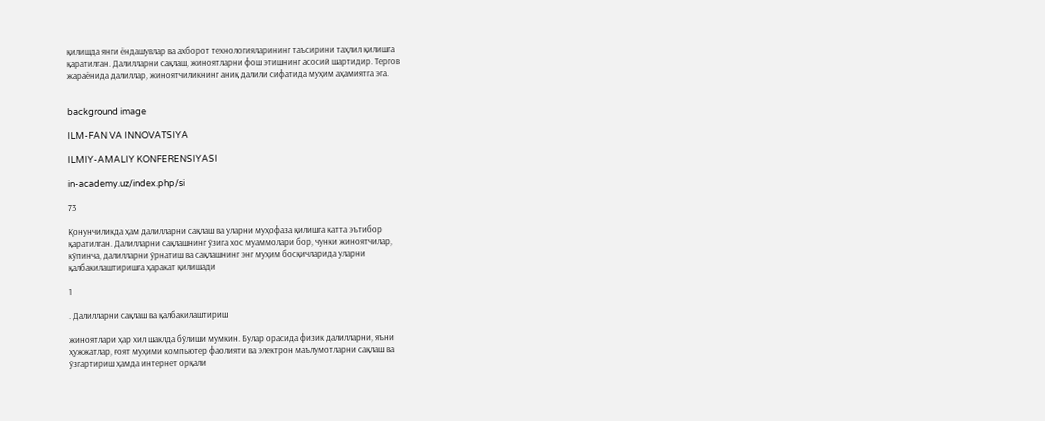қилишда янги ёндашувлар ва ахборот технологияларининг таъсирини таҳлил қилишга
қаратилган. Далилларни сақлаш, жиноятларни фош этишнинг асосий шартидир. Тергов
жараёнида далиллар, жиноятчиликнинг аниқ далили сифатида муҳим аҳамиятга эга.


background image

ILM-FAN VA INNOVATSIYA

ILMIY-AMALIY KONFERENSIYASI

in-academy.uz/index.php/si

73

Қонунчиликда ҳам далилларни сақлаш ва уларни муҳофаза қилишга катта эътибор
қаратилган. Далилларни сақлашнинг ўзига хос муаммолари бор, чунки жиноятчилар,
кўпинча, далилларни ўрнатиш ва сақлашнинг энг муҳим босқичларида уларни
қалбакилаштиришга ҳаракат қилишади

1

. Далилларни сақлаш ва қалбакилаштириш

жиноятлари ҳар хил шаклда бўлиши мумкин. Булар орасида физик далилларни, яъни
ҳужжатлар, ғоят муҳими компьютер фаолияти ва электрон маълумотларни сақлаш ва
ўзгартириш ҳамда интернет орқали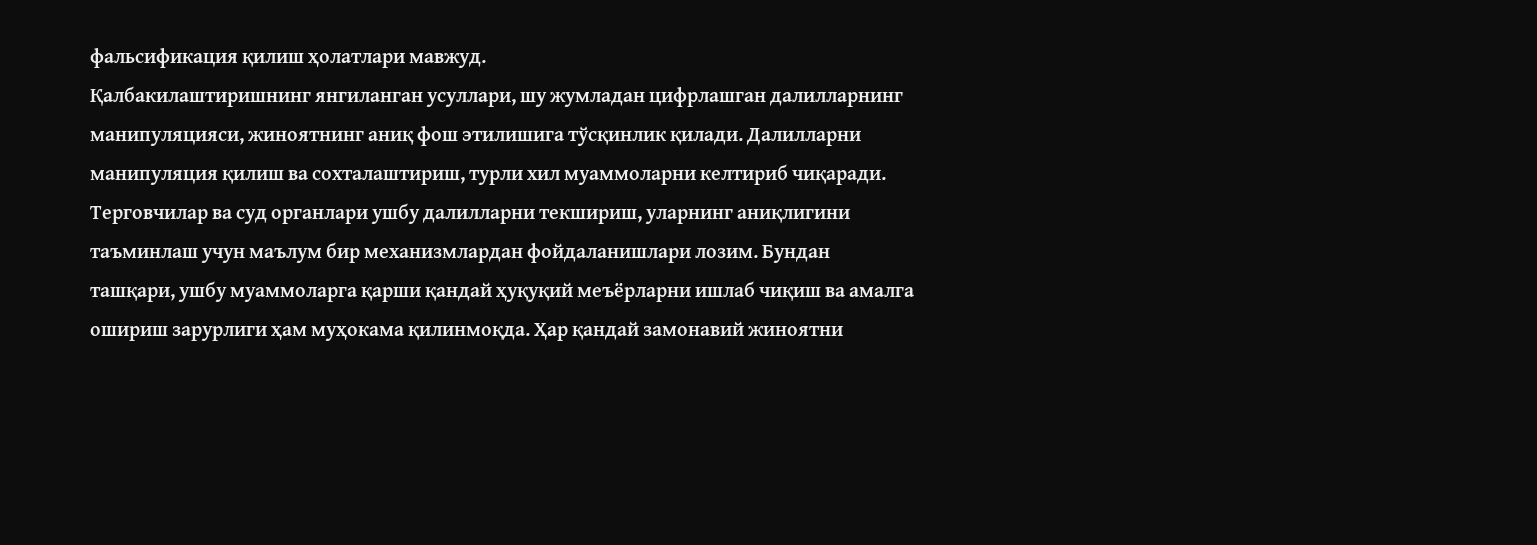фальсификация қилиш ҳолатлари мавжуд.
Қалбакилаштиришнинг янгиланган усуллари, шу жумладан цифрлашган далилларнинг
манипуляцияси, жиноятнинг аниқ фош этилишига тўсқинлик қилади. Далилларни
манипуляция қилиш ва сохталаштириш, турли хил муаммоларни келтириб чиқаради.
Терговчилар ва суд органлари ушбу далилларни текшириш, уларнинг аниқлигини
таъминлаш учун маълум бир механизмлардан фойдаланишлари лозим. Бундан
ташқари, ушбу муаммоларга қарши қандай ҳуқуқий меъёрларни ишлаб чиқиш ва амалга
ошириш зарурлиги ҳам муҳокама қилинмоқда. Ҳар қандай замонавий жиноятни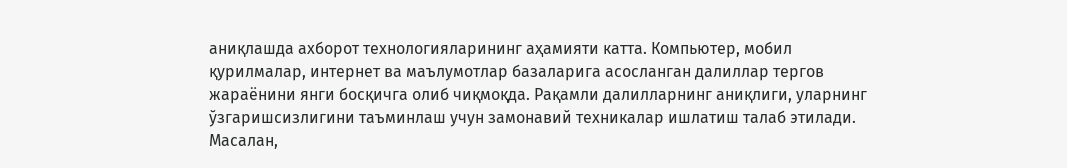аниқлашда ахборот технологияларининг аҳамияти катта. Компьютер, мобил
қурилмалар, интернет ва маълумотлар базаларига асосланган далиллар тергов
жараёнини янги босқичга олиб чиқмоқда. Рақамли далилларнинг аниқлиги, уларнинг
ўзгаришсизлигини таъминлаш учун замонавий техникалар ишлатиш талаб этилади.
Масалан,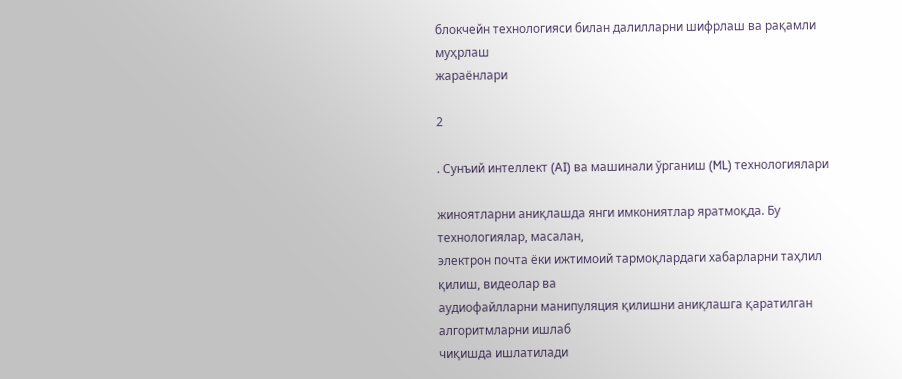блокчейн технологияси билан далилларни шифрлаш ва рақамли муҳрлаш
жараёнлари

2

. Сунъий интеллект (AI) ва машинали ўрганиш (ML) технологиялари

жиноятларни аниқлашда янги имкониятлар яратмоқда. Бу технологиялар, масалан,
электрон почта ёки ижтимоий тармоқлардаги хабарларни таҳлил қилиш, видеолар ва
аудиофайлларни манипуляция қилишни аниқлашга қаратилган алгоритмларни ишлаб
чиқишда ишлатилади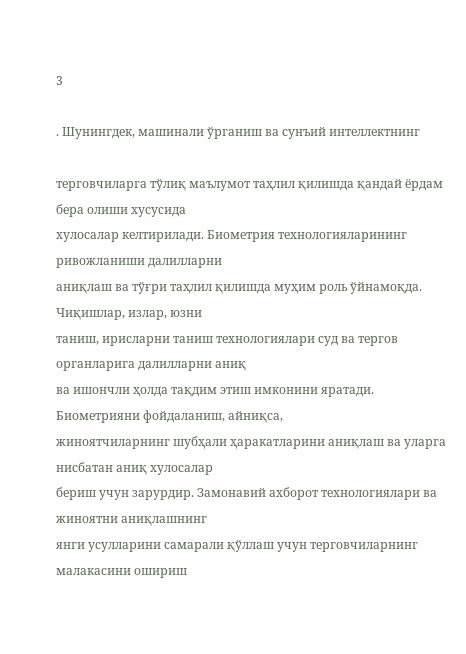3

. Шунингдек, машинали ўрганиш ва сунъий интеллектнинг

терговчиларга тўлиқ маълумот таҳлил қилишда қандай ёрдам бера олиши хусусида
хулосалар келтирилади. Биометрия технологияларининг ривожланиши далилларни
аниқлаш ва тўғри таҳлил қилишда муҳим роль ўйнамоқда. Чиқишлар, излар, юзни
таниш, ирисларни таниш технологиялари суд ва тергов органларига далилларни аниқ
ва ишончли ҳолда тақдим этиш имконини яратади. Биометрияни фойдаланиш, айниқса,
жиноятчиларнинг шубҳали ҳаракатларини аниқлаш ва уларга нисбатан аниқ хулосалар
бериш учун зарурдир. Замонавий ахборот технологиялари ва жиноятни аниқлашнинг
янги усулларини самарали қўллаш учун терговчиларнинг малакасини ошириш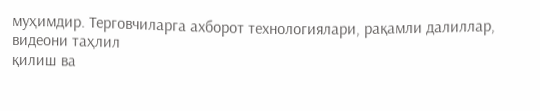муҳимдир. Терговчиларга ахборот технологиялари, рақамли далиллар, видеони таҳлил
қилиш ва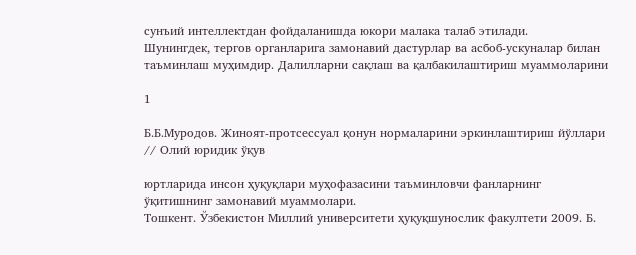сунъий интеллектдан фойдаланишда юкори малака талаб этилади.
Шунингдек, тергов органларига замонавий дастурлар ва асбоб-ускуналар билан
таъминлаш муҳимдир. Далилларни сақлаш ва қалбакилаштириш муаммоларини

1

Б.Б.Муродов. Жиноят-протсессуал қонун нормаларини эркинлаштириш йўллари // Олий юридик ўқув

юртларида инсон ҳуқуқлари муҳофазасини таъминловчи фанларнинг ўқитишнинг замонавий муаммолари.
Тошкент. Ўзбекистон Миллий университети ҳуқуқшунослик факултети 2009. Б.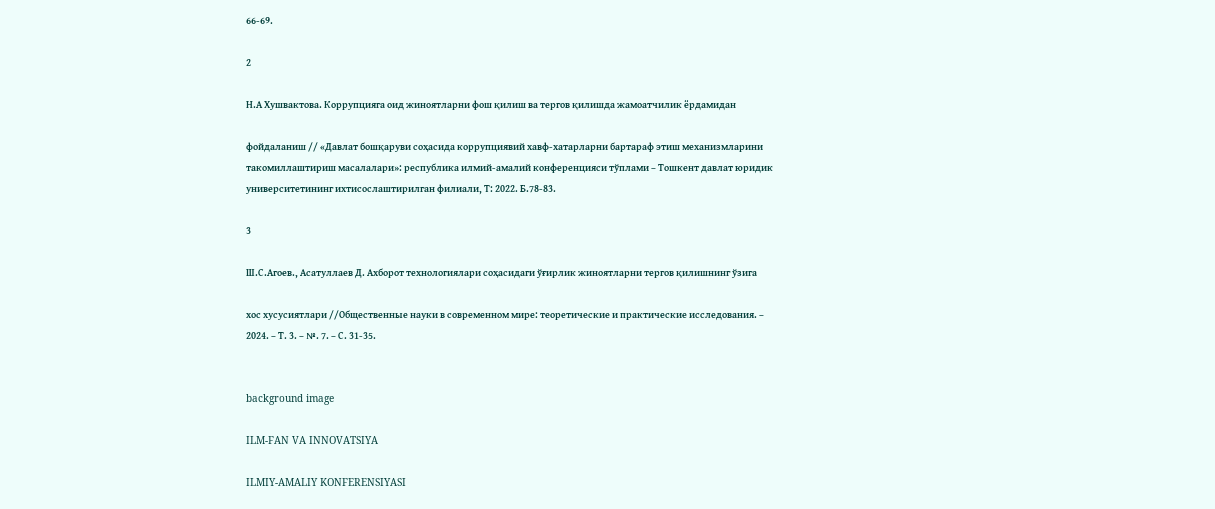66-69.

2

Н.А Хушвактова. Коррупцияга оид жиноятларни фош қилиш ва тергов қилишда жамоатчилик ёрдамидан

фойдаланиш // «Давлат бошқаруви соҳасида коррупциявий хавф-хатарларни бартараф этиш механизмларини
такомиллаштириш масалалари»: республика илмий-амалий конференцияси тўплами – Тошкент давлат юридик
университетининг ихтисослаштирилган филиали, Т: 2022. Б.78-83.

3

Ш.С.Агоев., Асатуллаев Д. Ахборот технологиялари соҳасидаги ўғирлик жиноятларни тергов қилишнинг ўзига

хос хусусиятлари //Общественные науки в современном мире: теоретические и практические исследования. –
2024. – Т. 3. – №. 7. – С. 31-35.


background image

ILM-FAN VA INNOVATSIYA

ILMIY-AMALIY KONFERENSIYASI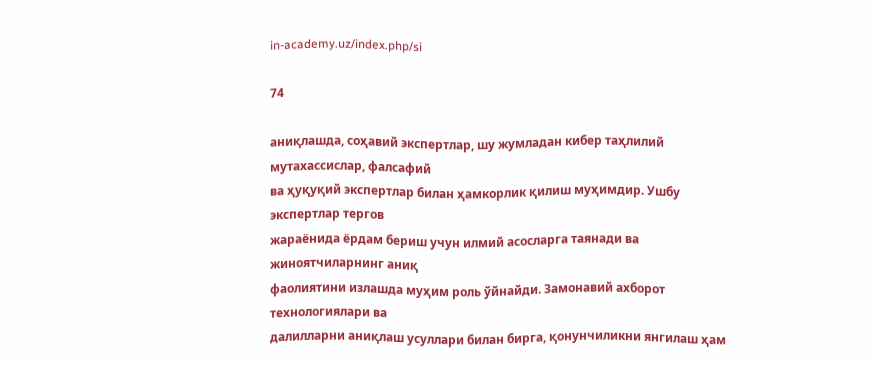in-academy.uz/index.php/si

74

аниқлашда, соҳавий экспертлар, шу жумладан кибер таҳлилий мутахассислар, фалсафий
ва ҳуқуқий экспертлар билан ҳамкорлик қилиш муҳимдир. Ушбу экспертлар тергов
жараёнида ёрдам бериш учун илмий асосларга таянади ва жиноятчиларнинг аниқ
фаолиятини излашда муҳим роль ўйнайди. Замонавий ахборот технологиялари ва
далилларни аниқлаш усуллари билан бирга, қонунчиликни янгилаш ҳам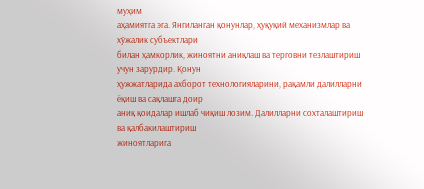муҳим
аҳамиятга эга. Янгиланган қонунлар, ҳуқуқий механизмлар ва хўжалик субъектлари
билан ҳамкорлик, жиноятни аниқлаш ва терговни тезлаштириш учун зарурдир. Қонун
ҳужжатларида ахборот технологияларини, рақамли далилларни ёқиш ва сақлашга доир
аниқ қоидалар ишлаб чиқиш лозим. Далилларни сохталаштириш ва қалбакилаштириш
жиноятларига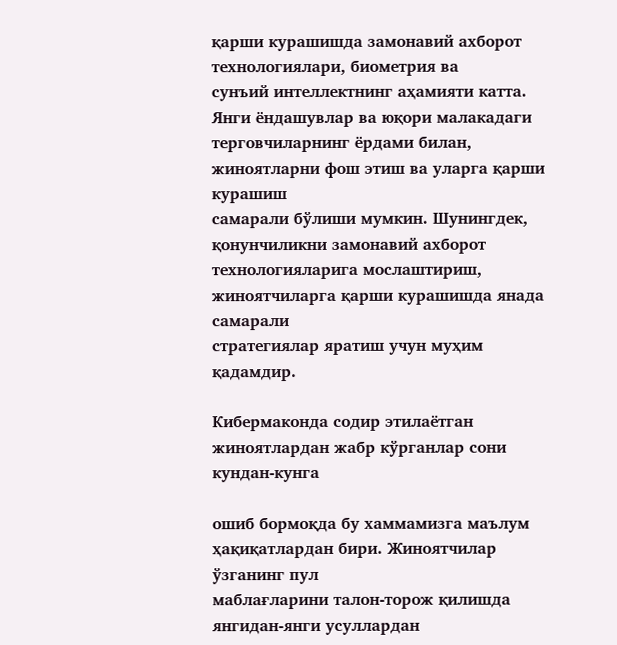қарши курашишда замонавий ахборот технологиялари, биометрия ва
сунъий интеллектнинг аҳамияти катта. Янги ёндашувлар ва юқори малакадаги
терговчиларнинг ёрдами билан, жиноятларни фош этиш ва уларга қарши курашиш
самарали бўлиши мумкин. Шунингдек, қонунчиликни замонавий ахборот
технологияларига мослаштириш, жиноятчиларга қарши курашишда янада самарали
стратегиялар яратиш учун муҳим қадамдир.

Кибермаконда содир этилаётган жиноятлардан жабр кўрганлар сони кундан-кунга

ошиб бормоқда бу хаммамизга маълум ҳақиқатлардан бири. Жиноятчилар ўзганинг пул
маблағларини талон-торож қилишда янгидан-янги усуллардан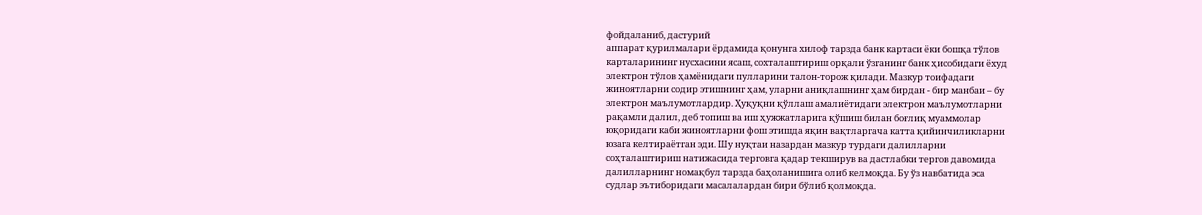фойдаланиб, дастурий
аппарат қурилмалари ёрдамида қонунга хилоф тарзда банк картаси ёки бошқа тўлов
карталарининг нусхасини ясаш, сохталаштириш орқали ўзганинг банк ҳисобидаги ёхуд
электрон тўлов ҳамёнидаги пулларини талон-торож қилади. Мазкур тоифадаги
жиноятларни содир этишнинг ҳам, уларни аниқлашнинг ҳам бирдан - бир манбаи – бу
электрон маълумотлардир. Ҳуқуқни қўллаш амалиётидаги электрон маълумотларни
рақамли далил, деб топиш ва иш ҳужжатларига қўшиш билан боғлиқ муаммолар
юқоридаги каби жиноятларни фош этишда яқин вақтларгача катта қийинчиликларни
юзага келтираётган эди. Шу нуқтаи назардан мазкур турдаги далилларни
соҳталаштириш натижасида терговга қадар текширув ва дастлабки тергов давомида
далилларнинг номақбул тарзда баҳоланишига олиб келмоқда. Бу ўз навбатида эса
судлар эътиборидаги масалалардан бири бўлиб қолмоқда.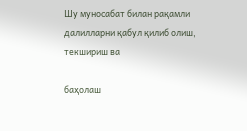Шу муносабат билан рақамли далилларни қабул қилиб олиш, текшириш ва

баҳолаш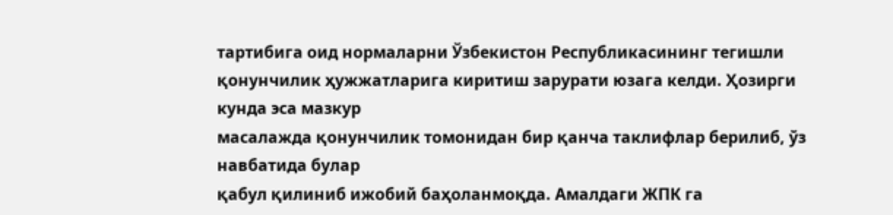тартибига оид нормаларни Ўзбекистон Республикасининг тегишли
қонунчилик ҳужжатларига киритиш зарурати юзага келди. Ҳозирги кунда эса мазкур
масалажда қонунчилик томонидан бир қанча таклифлар берилиб, ўз навбатида булар
қабул қилиниб ижобий баҳоланмоқда. Амалдаги ЖПК га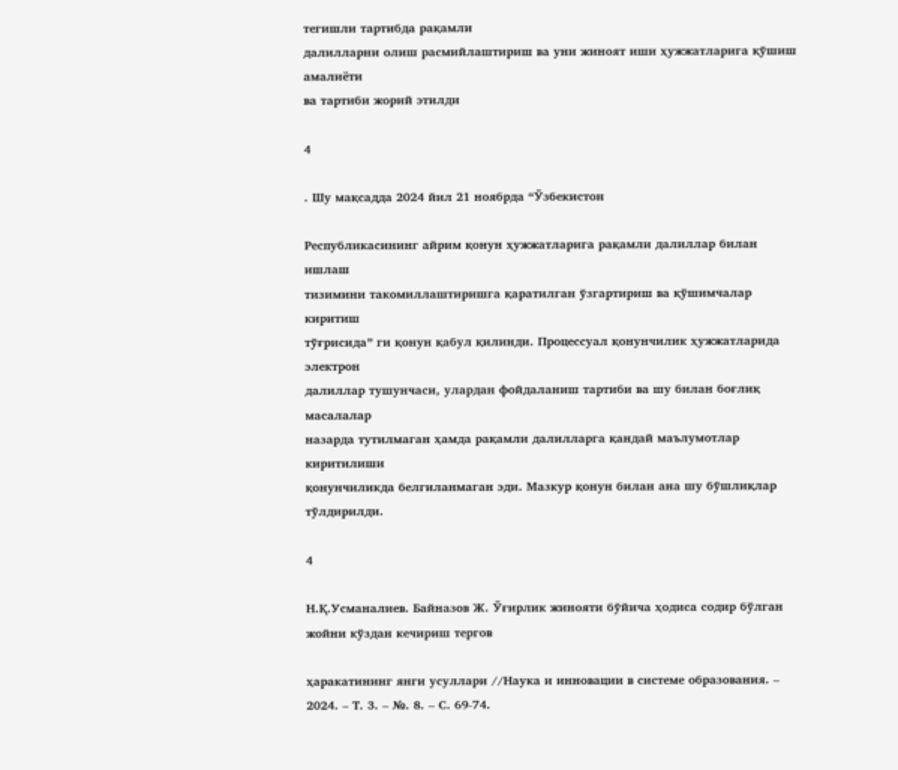тегишли тартибда рақамли
далилларни олиш расмийлаштириш ва уни жиноят иши ҳужжатларига қўшиш амалиёти
ва тартиби жорий этилди

4

. Шу мақсадда 2024 йил 21 ноябрда “Ўзбекистон

Республикасининг айрим қонун ҳужжатларига рақамли далиллар билан ишлаш
тизимини такомиллаштиришга қаратилган ўзгартириш ва қўшимчалар киритиш
тўғрисида” ги қонун қабул қилинди. Процессуал қонунчилик ҳужжатларида электрон
далиллар тушунчаси, улардан фойдаланиш тартиби ва шу билан боғлиқ масалалар
назарда тутилмаган ҳамда рақамли далилларга қандай маълумотлар киритилиши
қонунчиликда белгиланмаган эди. Мазкур қонун билан ана шу бўшлиқлар тўлдирилди.

4

Н.Қ.Усманалиев. Байназов Ж. Ўғирлик жинояти бўйича ҳодиса содир бўлган жойни кўздан кечириш тергов

ҳаракатининг янги усуллари //Наука и инновации в системе образования. – 2024. – Т. 3. – №. 8. – С. 69-74.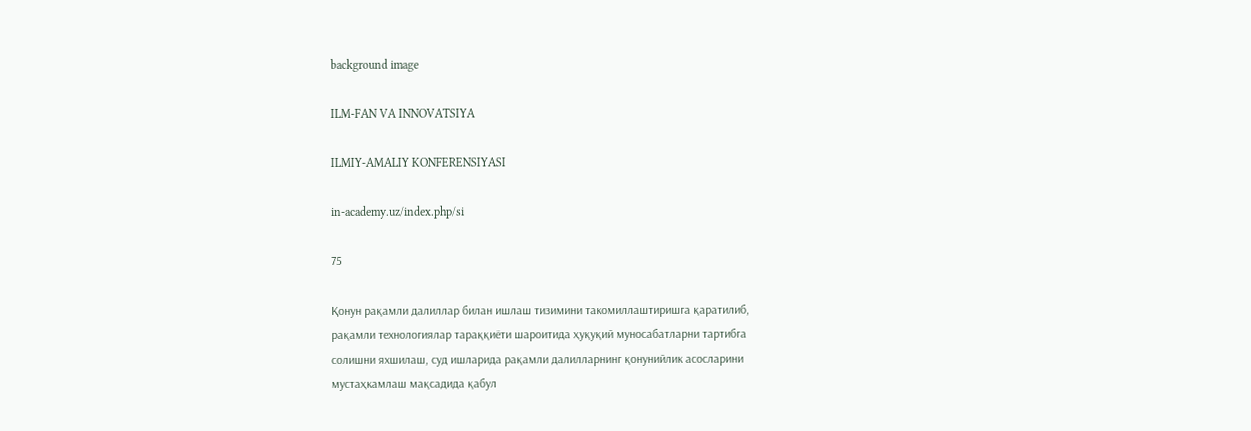background image

ILM-FAN VA INNOVATSIYA

ILMIY-AMALIY KONFERENSIYASI

in-academy.uz/index.php/si

75

Қонун рақамли далиллар билан ишлаш тизимини такомиллаштиришга қаратилиб,
рақамли технологиялар тараққиёти шароитида ҳуқуқий муносабатларни тартибга
солишни яхшилаш, суд ишларида рақамли далилларнинг қонунийлик асосларини
мустаҳкамлаш мақсадида қабул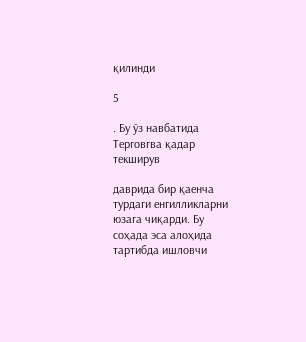қилинди

5

. Бу ўз навбатида Терговгва қадар текширув

даврида бир қаенча турдаги енгилликларни юзага чиқарди. Бу соҳада эса алоҳида
тартибда ишловчи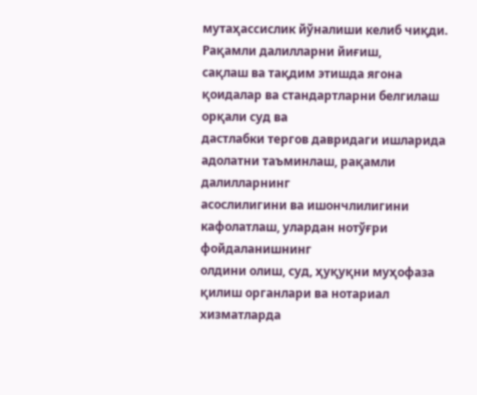мутаҳассислик йўналиши келиб чиқди. Рақамли далилларни йиғиш,
сақлаш ва тақдим этишда ягона қоидалар ва стандартларни белгилаш орқали суд ва
дастлабки тергов давридаги ишларида адолатни таъминлаш, рақамли далилларнинг
асослилигини ва ишончлилигини кафолатлаш, улардан нотўғри фойдаланишнинг
олдини олиш, суд, ҳуқуқни муҳофаза қилиш органлари ва нотариал хизматларда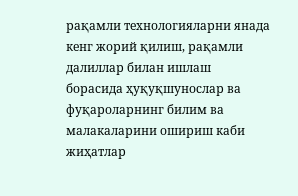рақамли технологияларни янада кенг жорий қилиш, рақамли далиллар билан ишлаш
борасида ҳуқуқшунослар ва фуқароларнинг билим ва малакаларини ошириш каби
жиҳатлар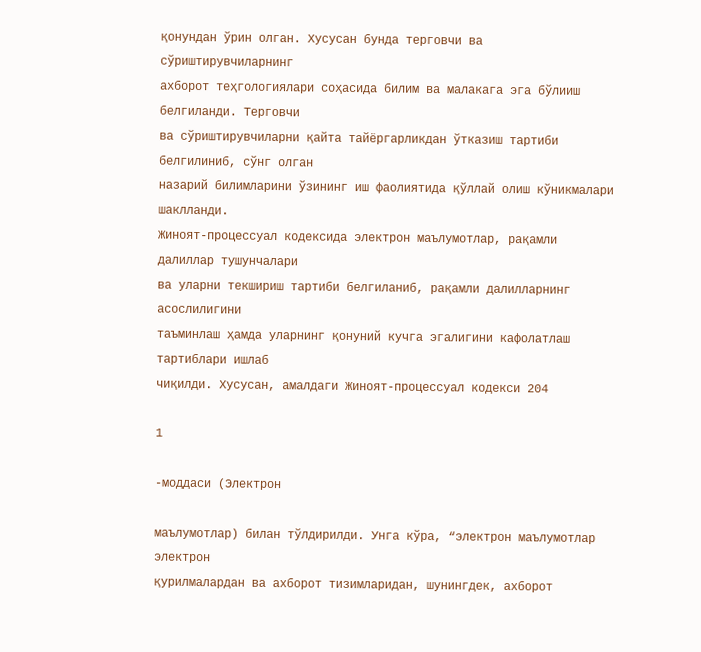қонундан ўрин олган. Хусусан бунда терговчи ва сўриштирувчиларнинг
ахборот теҳгологиялари соҳасида билим ва малакага эга бўлииш белгиланди. Терговчи
ва сўриштирувчиларни қайта тайёргарликдан ўтказиш тартиби белгилиниб, сўнг олган
назарий билимларини ўзининг иш фаолиятида қўллай олиш кўникмалари шаклланди.
Жиноят-процессуал кодексида электрон маълумотлар, рақамли далиллар тушунчалари
ва уларни текшириш тартиби белгиланиб, рақамли далилларнинг асослилигини
таъминлаш ҳамда уларнинг қонуний кучга эгалигини кафолатлаш тартиблари ишлаб
чиқилди. Хусусан, амалдаги Жиноят-процессуал кодекси 204

1

-моддаси (Электрон

маълумотлар) билан тўлдирилди. Унга кўра, “электрон маълумотлар электрон
қурилмалардан ва ахборот тизимларидан, шунингдек, ахборот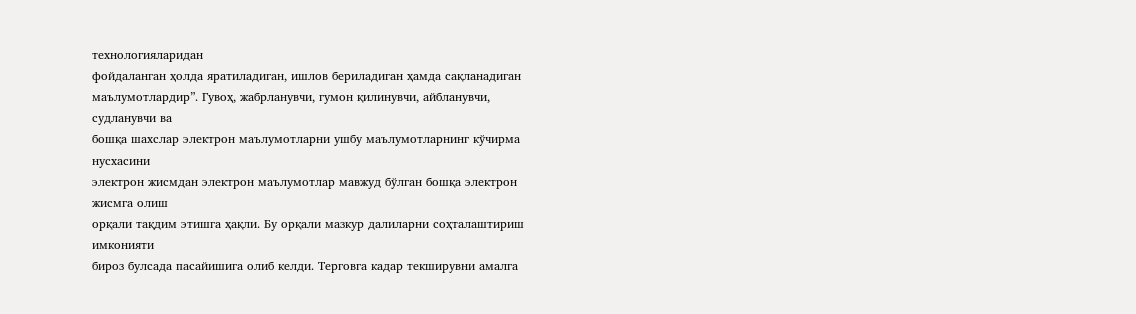технологияларидан
фойдаланган ҳолда яратиладиган, ишлов бериладиган ҳамда сақланадиган
маълумотлардир”. Гувоҳ, жабрланувчи, гумон қилинувчи, айбланувчи, судланувчи ва
бошқа шахслар электрон маълумотларни ушбу маълумотларнинг кўчирма нусхасини
электрон жисмдан электрон маълумотлар мавжуд бўлган бошқа электрон жисмга олиш
орқали тақдим этишга ҳақли. Бу орқали мазкур далиларни соҳталаштириш имконияти
бироз булсада пасайишига олиб келди. Терговга кадар текширувни амалга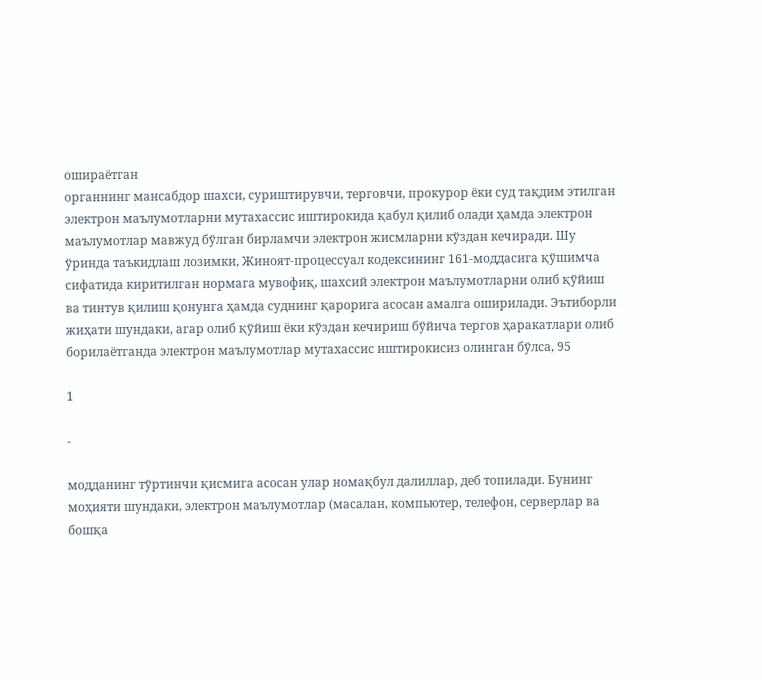ошираётган
органнинг мансабдор шахси, суриштирувчи, терговчи, прокурор ёки суд тақдим этилган
электрон маълумотларни мутахассис иштирокида қабул қилиб олади ҳамда электрон
маълумотлар мавжуд бўлган бирламчи электрон жисмларни кўздан кечиради. Шу
ўринда таъкидлаш лозимки, Жиноят-процессуал кодексининг 161-моддасига қўшимча
сифатида киритилган нормага мувофиқ, шахсий электрон маълумотларни олиб қўйиш
ва тинтув қилиш қонунга ҳамда суднинг қарорига асосан амалга оширилади. Эътиборли
жиҳати шундаки, агар олиб қўйиш ёки кўздан кечириш бўйича тергов ҳаракатлари олиб
борилаётганда электрон маълумотлар мутахассис иштирокисиз олинган бўлса, 95

1

-

модданинг тўртинчи қисмига асосан улар номақбул далиллар, деб топилади. Бунинг
моҳияти шундаки, электрон маълумотлар (масалан, компьютер, телефон, серверлар ва
бошқа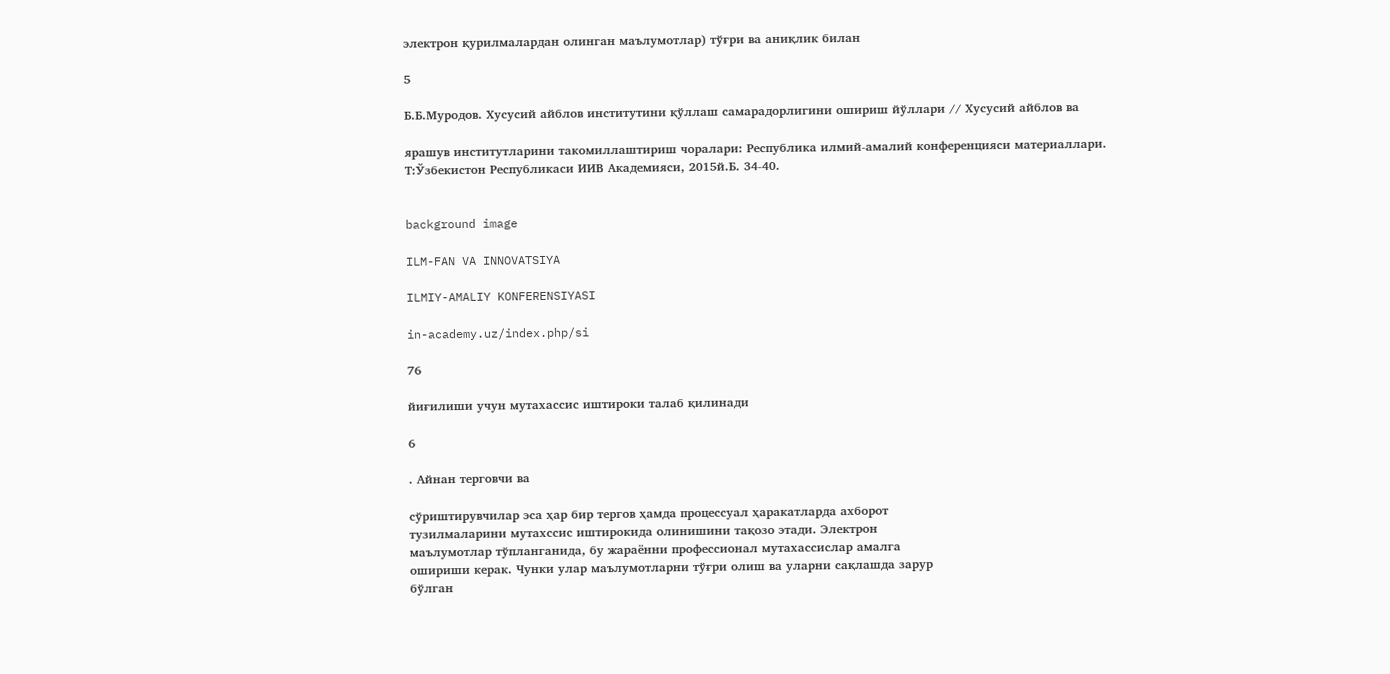электрон қурилмалардан олинган маълумотлар) тўғри ва аниқлик билан

5

Б.Б.Муродов. Хусусий айблов институтини қўллаш самарадорлигини ошириш йўллари // Хусусий айблов ва

ярашув институтларини такомиллаштириш чоралари: Республика илмий-амалий конференцияси материаллари.
Т:Ўзбекистон Республикаси ИИВ Академияси, 2015й.Б. 34-40.


background image

ILM-FAN VA INNOVATSIYA

ILMIY-AMALIY KONFERENSIYASI

in-academy.uz/index.php/si

76

йиғилиши учун мутахассис иштироки талаб қилинади

6

. Айнан терговчи ва

сўриштирувчилар эса ҳар бир тергов ҳамда процессуал ҳаракатларда ахборот
тузилмаларини мутахссис иштирокида олинишини тақозо этади. Электрон
маълумотлар тўпланганида, бу жараённи профессионал мутахассислар амалга
ошириши керак. Чунки улар маълумотларни тўғри олиш ва уларни сақлашда зарур
бўлган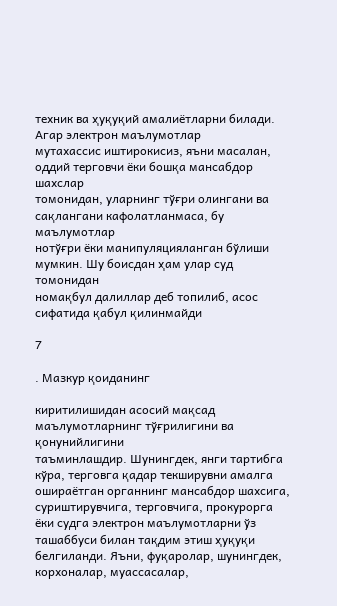техник ва ҳуқуқий амалиётларни билади. Агар электрон маълумотлар
мутахассис иштирокисиз, яъни масалан, оддий терговчи ёки бошқа мансабдор шахслар
томонидан, уларнинг тўғри олингани ва сақлангани кафолатланмаса, бу маълумотлар
нотўғри ёки манипуляцияланган бўлиши мумкин. Шу боисдан ҳам улар суд томонидан
номақбул далиллар деб топилиб, асос сифатида қабул қилинмайди

7

. Мазкур қоиданинг

киритилишидан асосий мақсад маълумотларнинг тўғрилигини ва қонунийлигини
таъминлашдир. Шунингдек, янги тартибга кўра, терговга қадар текширувни амалга
ошираётган органнинг мансабдор шахсига, суриштирувчига, терговчига, прокурорга
ёки судга электрон маълумотларни ўз ташаббуси билан тақдим этиш ҳуқуқи
белгиланди. Яъни, фуқаролар, шунингдек, корхоналар, муассасалар,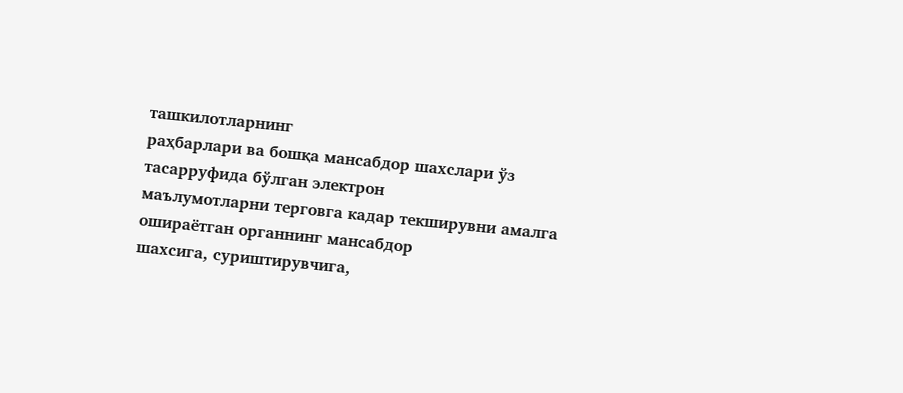ташкилотларнинг
раҳбарлари ва бошқа мансабдор шахслари ўз тасарруфида бўлган электрон
маълумотларни терговга кадар текширувни амалга ошираётган органнинг мансабдор
шахсига, суриштирувчига,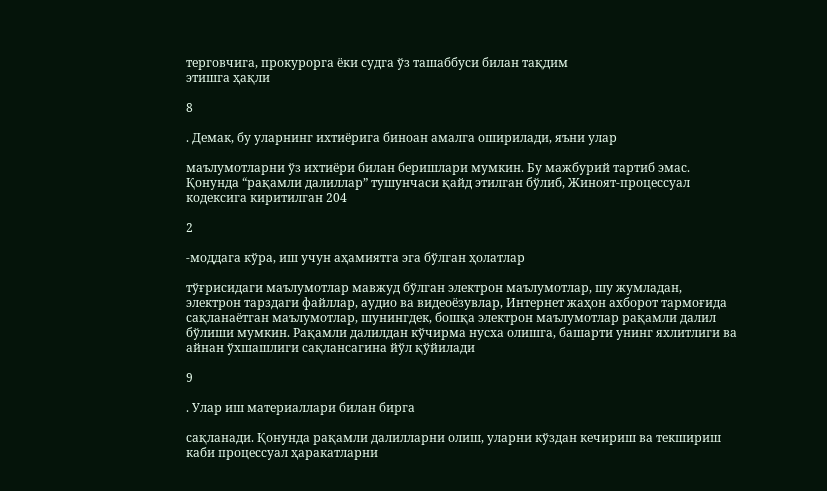терговчига, прокурорга ёки судга ўз ташаббуси билан тақдим
этишга ҳақли

8

. Демак, бу уларнинг ихтиёрига биноан амалга оширилади, яъни улар

маълумотларни ўз ихтиёри билан беришлари мумкин. Бу мажбурий тартиб эмас.
Қонунда “рақамли далиллар” тушунчаси қайд этилган бўлиб, Жиноят-процессуал
кодексига киритилган 204

2

-моддага кўра, иш учун аҳамиятга эга бўлган ҳолатлар

тўғрисидаги маълумотлар мавжуд бўлган электрон маълумотлар, шу жумладан,
электрон тарздаги файллар, аудио ва видеоёзувлар, Интернет жаҳон ахборот тармоғида
сақланаётган маълумотлар, шунингдек, бошқа электрон маълумотлар рақамли далил
бўлиши мумкин. Рақамли далилдан кўчирма нусха олишга, башарти унинг яхлитлиги ва
айнан ўхшашлиги сақлансагина йўл қўйилади

9

. Улар иш материаллари билан бирга

сақланади. Қонунда рақамли далилларни олиш, уларни кўздан кечириш ва текшириш
каби процессуал ҳаракатларни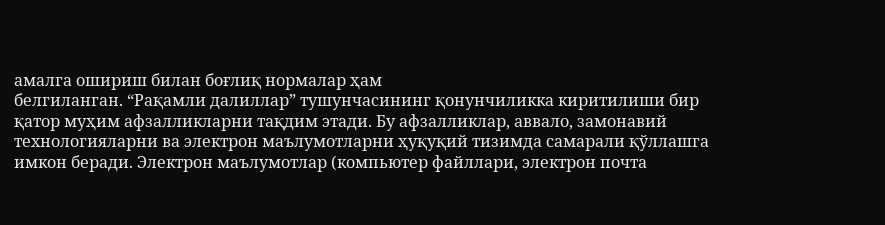амалга ошириш билан боғлиқ нормалар ҳам
белгиланган. “Рақамли далиллар” тушунчасининг қонунчиликка киритилиши бир
қатор муҳим афзалликларни тақдим этади. Бу афзалликлар, аввало, замонавий
технологияларни ва электрон маълумотларни ҳуқуқий тизимда самарали қўллашга
имкон беради. Электрон маълумотлар (компьютер файллари, электрон почта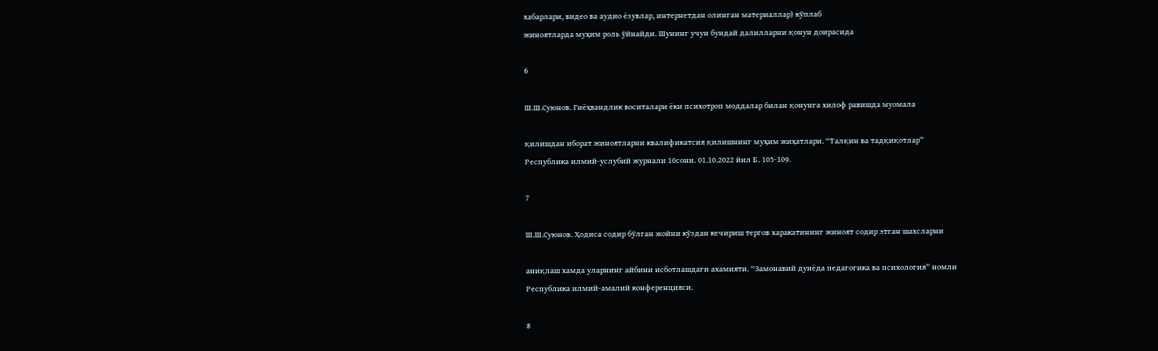хабарлари, видео ва аудио ёзувлар, интернетдан олинган материаллар) кўплаб
жиноятларда муҳим роль ўйнайди. Шунинг учун бундай далилларни қонун доирасида

6

Ш.Ш.Суюнов. Гиёҳвандлик воситалари ёки психотроп моддалар билан қонунга хилоф равишда муомала

қилишдан иборат жиноятларни квалификатсия қилишнинг муҳим жиҳатлари. “Талқин ва тадқиқотлар”
Республика илмий-услубий журнали 10сони. 01.10.2022 йил Б. 105-109.

7

Ш.Ш.Суюнов. Ҳодиса содир бўлган жойни кўздан кечириш тергов харакатининг жиноят содир этган шахсларни

аниқлаш хамда уларнинг айбини исботлашдаги ахамияти. “Замонавий дунёда педагогика ва психология” номли
Республика илмий-амалий конференцияси.

8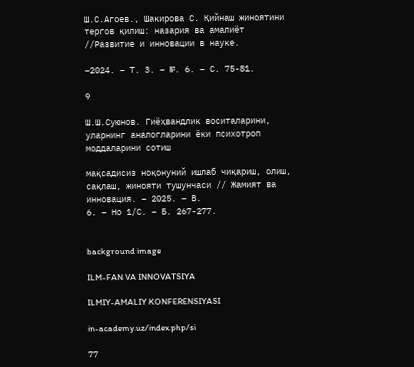Ш.С.Агоев., Шакирова С. Қийнаш жиноятини тергов қилиш: назария ва амалиёт //Развитие и инновации в науке.

–2024. – Т. 3. – №. 6. – С. 75-81.

9

Ш.Ш.Суюнов. Гиёҳвандлик воситаларини, уларнинг аналогларини ёки психотроп моддаларини сотиш

мақсадисиз ноқонуний ишлаб чиқариш, олиш, сақлаш, жинояти тушунчаси // Жамият ва инновация. – 2025. – В.
6. – Но 1/С. – Б. 267-277.


background image

ILM-FAN VA INNOVATSIYA

ILMIY-AMALIY KONFERENSIYASI

in-academy.uz/index.php/si

77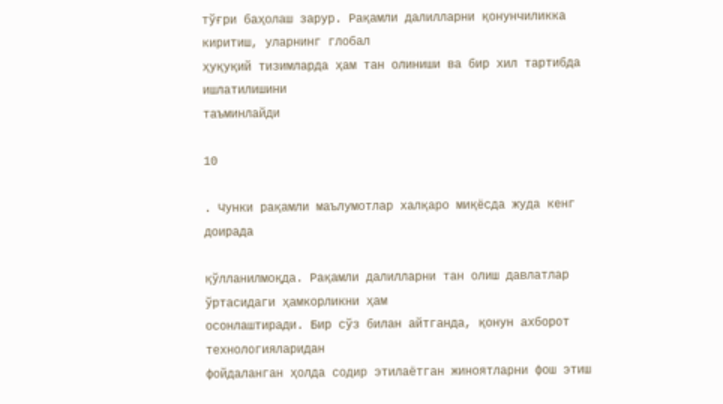тўғри баҳолаш зарур. Рақамли далилларни қонунчиликка киритиш, уларнинг глобал
ҳуқуқий тизимларда ҳам тан олиниши ва бир хил тартибда ишлатилишини
таъминлайди

10

. Чунки рақамли маълумотлар халқаро миқёсда жуда кенг доирада

қўлланилмоқда. Рақамли далилларни тан олиш давлатлар ўртасидаги ҳамкорликни ҳам
осонлаштиради. Бир сўз билан айтганда, қонун ахборот технологияларидан
фойдаланган ҳолда содир этилаётган жиноятларни фош этиш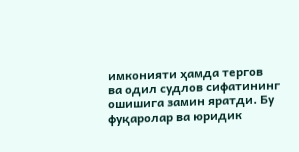имконияти ҳамда тергов
ва одил судлов сифатининг ошишига замин яратди. Бу фуқаролар ва юридик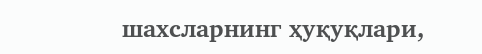шахсларнинг ҳуқуқлари,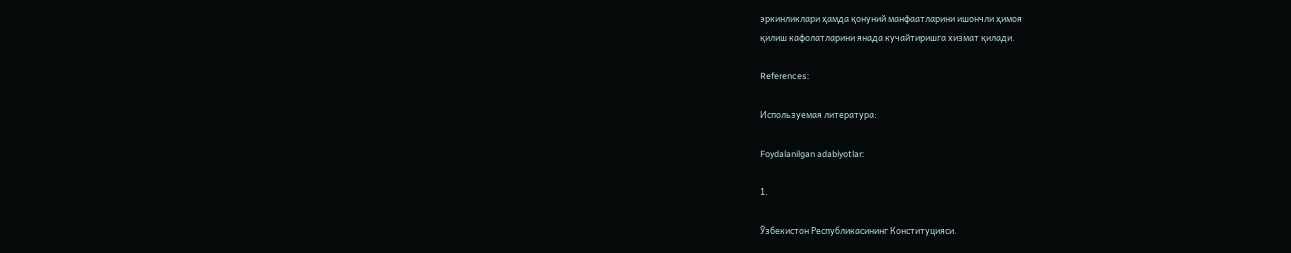эркинликлари ҳамда қонуний манфаатларини ишончли ҳимоя
қилиш кафолатларини янада кучайтиришга хизмат қилади.

References:

Используемая литература:

Foydalanilgan adabiyotlar:

1.

Ўзбекистон Республикасининг Конституцияси.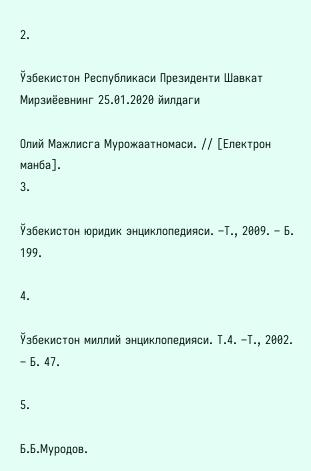2.

Ўзбекистон Республикаси Президенти Шавкат Мирзиёевнинг 25.01.2020 йилдаги

Олий Мажлисга Мурожаатномаси. // [Електрон манба].
3.

Ўзбекистон юридик энциклопедияси. –Т., 2009. – Б. 199.

4.

Ўзбекистон миллий энциклопедияси. Т.4. –Т., 2002. – Б. 47.

5.

Б.Б.Муродов.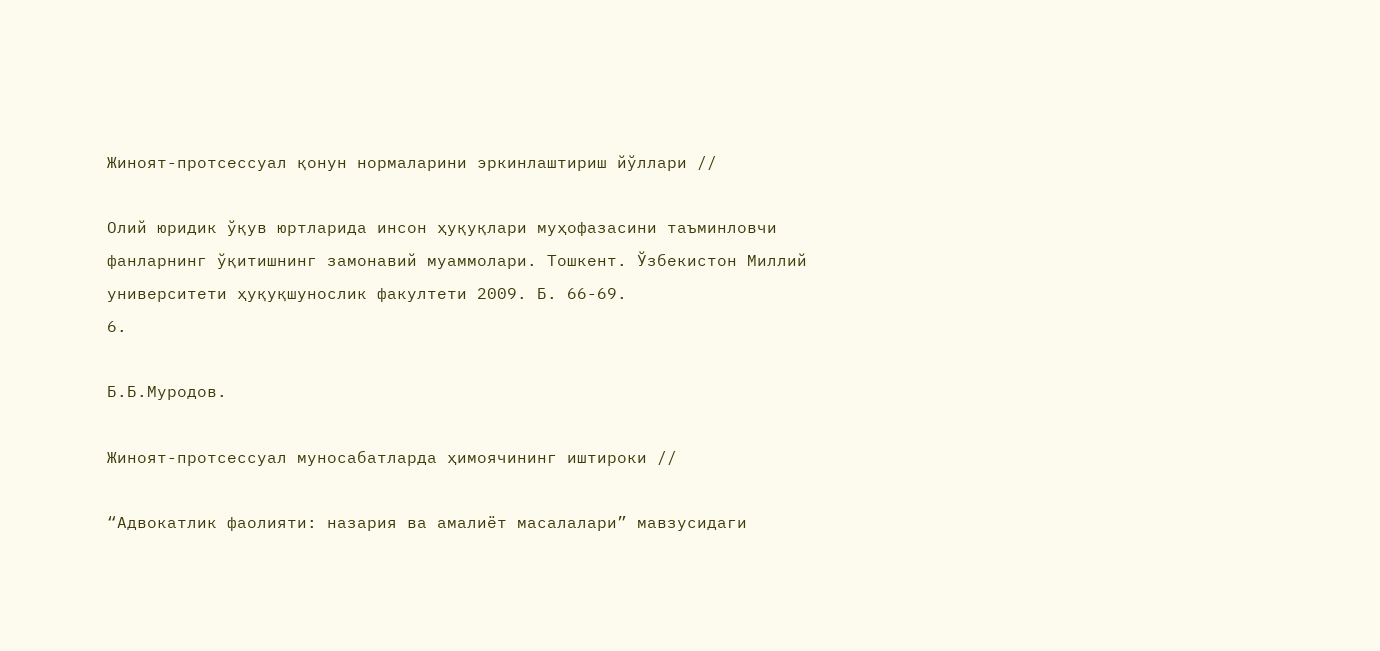Жиноят-протсессуал қонун нормаларини эркинлаштириш йўллари //

Олий юридик ўқув юртларида инсон ҳуқуқлари муҳофазасини таъминловчи
фанларнинг ўқитишнинг замонавий муаммолари. Тошкент. Ўзбекистон Миллий
университети ҳуқуқшунослик факултети 2009. Б. 66-69.
6.

Б.Б.Муродов.

Жиноят-протсессуал муносабатларда ҳимоячининг иштироки //

“Адвокатлик фаолияти: назария ва амалиёт масалалари” мавзусидаги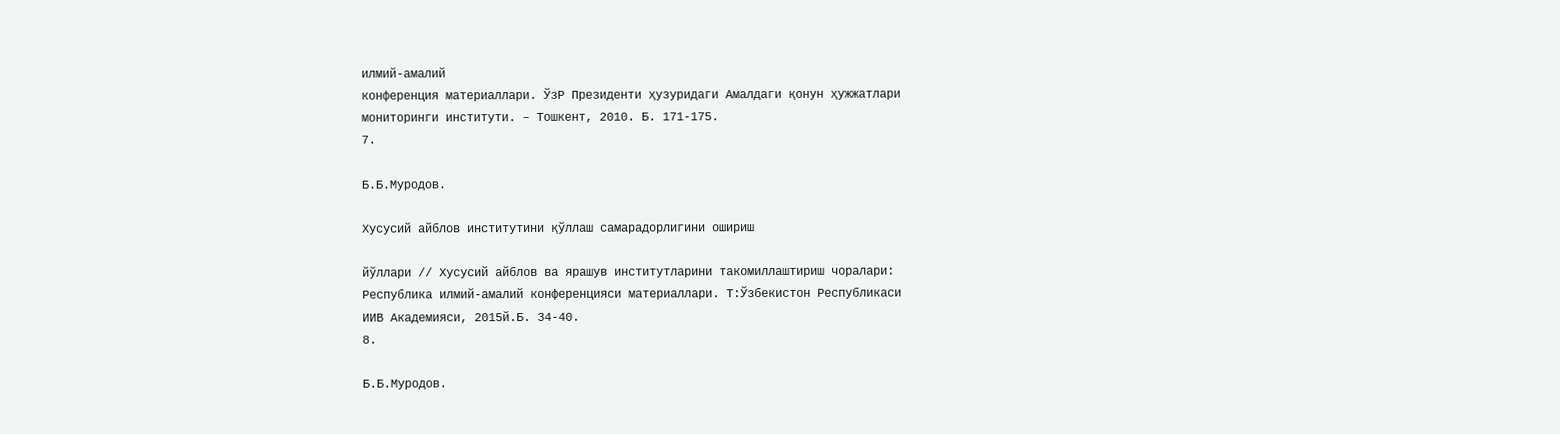илмий-амалий
конференция материаллари. ЎзР Президенти ҳузуридаги Амалдаги қонун ҳужжатлари
мониторинги институти. – Тошкент, 2010. Б. 171-175.
7.

Б.Б.Муродов.

Хусусий айблов институтини қўллаш самарадорлигини ошириш

йўллари // Хусусий айблов ва ярашув институтларини такомиллаштириш чоралари:
Республика илмий-амалий конференцияси материаллари. Т:Ўзбекистон Республикаси
ИИВ Академияси, 2015й.Б. 34-40.
8.

Б.Б.Муродов.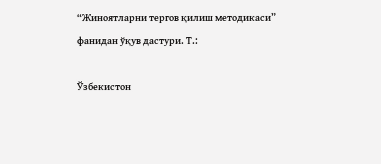“Жиноятларни тергов қилиш методикаси” фанидан ўқув дастури. Т.:

Ўзбекистон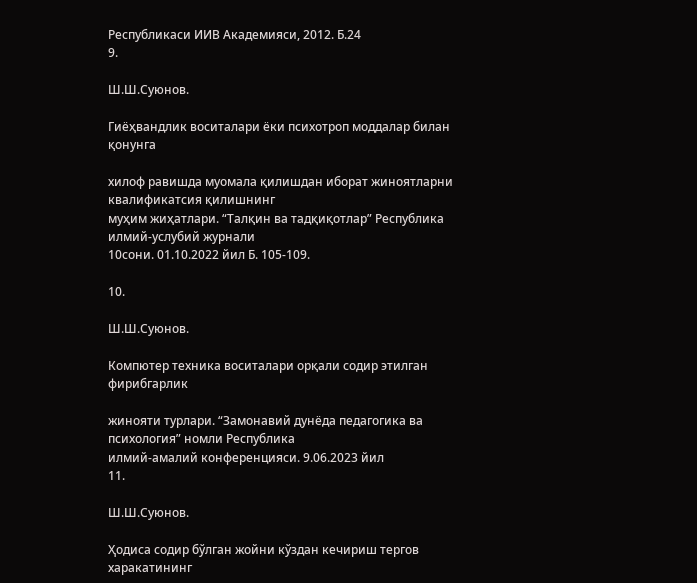Республикаси ИИВ Академияси, 2012. Б.24
9.

Ш.Ш.Суюнов.

Гиёҳвандлик воситалари ёки психотроп моддалар билан қонунга

хилоф равишда муомала қилишдан иборат жиноятларни квалификатсия қилишнинг
муҳим жиҳатлари. “Талқин ва тадқиқотлар” Республика илмий-услубий журнали
10сони. 01.10.2022 йил Б. 105-109.

10.

Ш.Ш.Суюнов.

Компютер техника воситалари орқали содир этилган фирибгарлик

жинояти турлари. “Замонавий дунёда педагогика ва психология” номли Республика
илмий-амалий конференцияси. 9.06.2023 йил
11.

Ш.Ш.Суюнов.

Ҳодиса содир бўлган жойни кўздан кечириш тергов харакатининг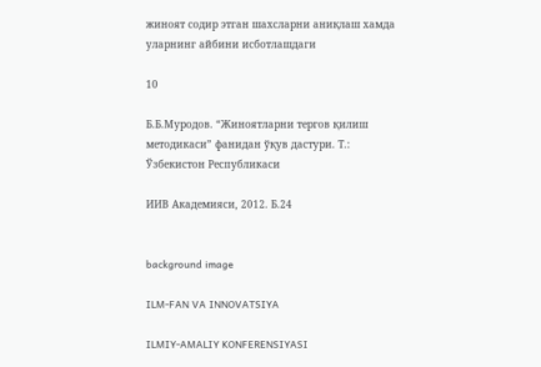жиноят содир этган шахсларни аниқлаш хамда уларнинг айбини исботлашдаги

10

Б.Б.Муродов. “Жиноятларни тергов қилиш методикаси” фанидан ўқув дастури. Т.: Ўзбекистон Республикаси

ИИВ Академияси, 2012. Б.24


background image

ILM-FAN VA INNOVATSIYA

ILMIY-AMALIY KONFERENSIYASI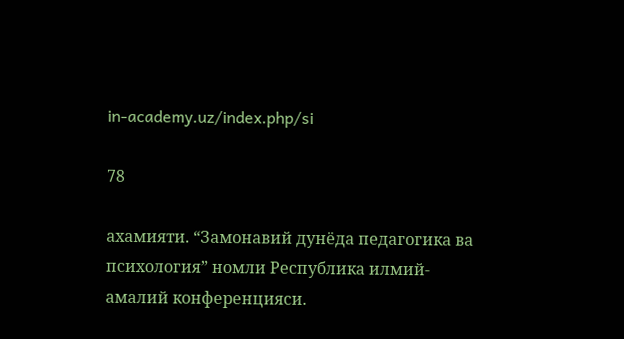in-academy.uz/index.php/si

78

ахамияти. “Замонавий дунёда педагогика ва психология” номли Республика илмий-
амалий конференцияси.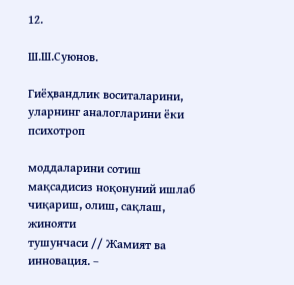12.

Ш.Ш.Суюнов.

Гиёҳвандлик воситаларини, уларнинг аналогларини ёки психотроп

моддаларини сотиш мақсадисиз ноқонуний ишлаб чиқариш, олиш, сақлаш, жинояти
тушунчаси // Жамият ва инновация. –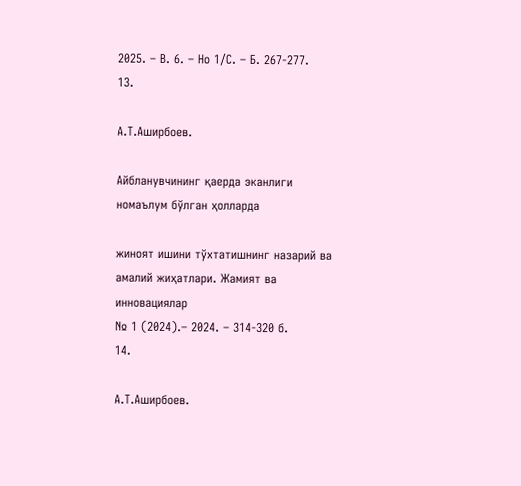2025. – В. 6. – Но 1/С. – Б. 267-277.
13.

А.Т.Аширбоев.

Айбланувчининг қаерда эканлиги номаълум бўлган ҳолларда

жиноят ишини тўхтатишнинг назарий ва амалий жиҳатлари. Жамият ва инновациялар
№ 1 (2024).– 2024. – 314-320 б.
14.

А.Т.Аширбоев.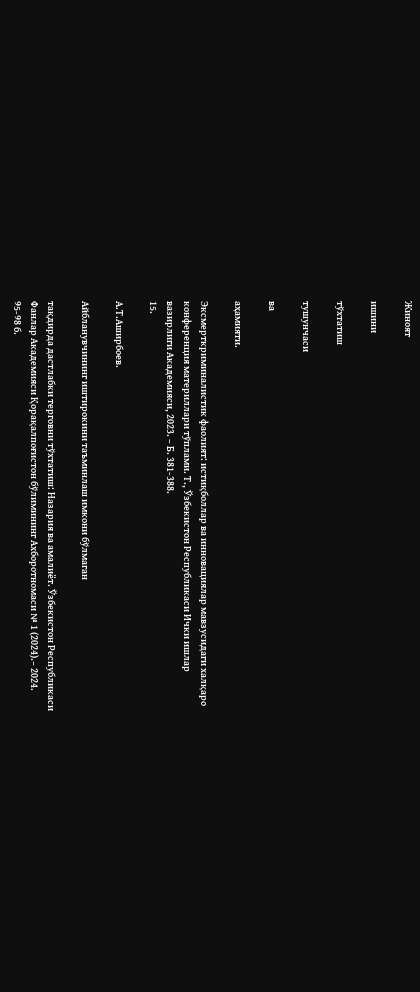Жиноят

ишини

тўхтатиш

тушунчаси

ва

аҳамияти.

Эксмерткриминалистик фаолият: истиқболлар ва инновациялар мавзусидаги халқаро
конференция материллари тўплами. Т., Ўзбекистон Республикаси Ички ишлар
вазирлиги Академияси, 2023. – Б. 381-388.
15.

А.Т.Аширбоев.

Айбланувчининг иштирокини таъминлаш имкони бўлмаган

тақдирда дастлабки терговни тўхтатиш: Назария ва амалиёт. Ўзбекистон Республикаси
Фанлар Академияси Қорақалпоғистон бўлимининг Ахборотномаси № 1 (2024).– 2024.
95-98 б.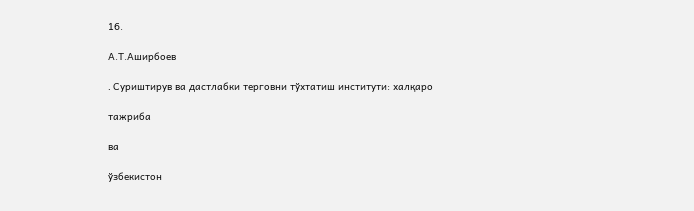16.

А.Т.Аширбоев

. Cуриштирув ва дастлабки терговни тўхтатиш институти: халқаро

тажриба

ва

ўзбекистон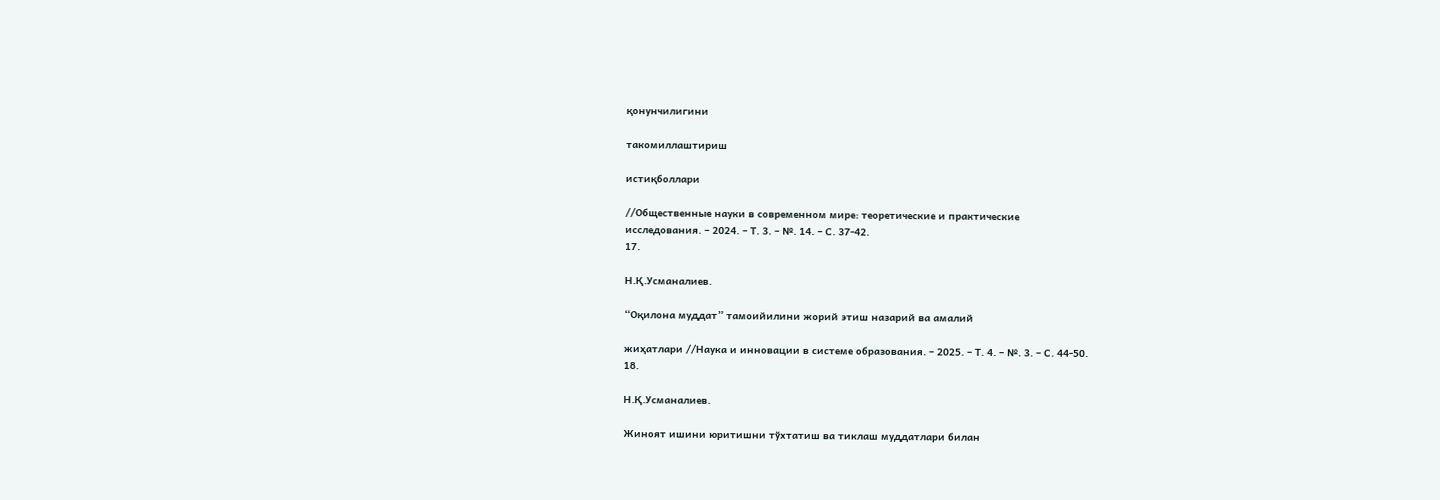қонунчилигини

такомиллаштириш

истиқболлари

//Общественные науки в современном мире: теоретические и практические
исследования. – 2024. – Т. 3. – №. 14. – С. 37-42.
17.

Н.Қ.Усманалиев.

“Оқилона муддат” тамоийилини жорий этиш назарий ва амалий

жиҳатлари //Наука и инновации в системе образования. – 2025. – Т. 4. – №. 3. – С. 44-50.
18.

Н.Қ.Усманалиев.

Жиноят ишини юритишни тўхтатиш ва тиклаш муддатлари билан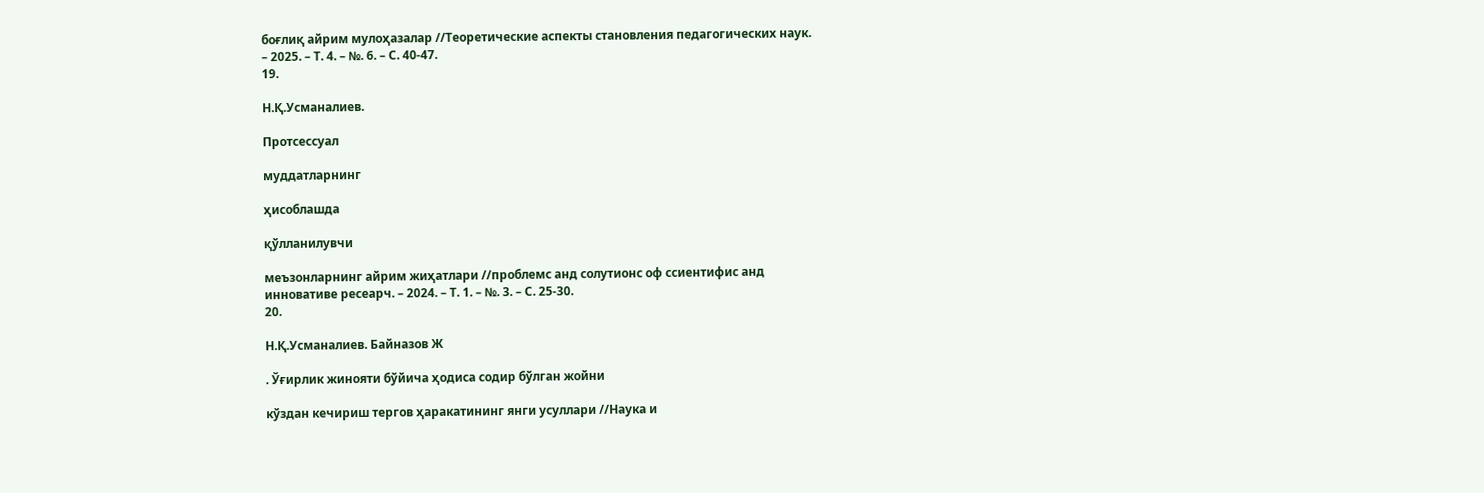боғлиқ айрим мулоҳазалар //Теоретические аспекты становления педагогических наук.
– 2025. – Т. 4. – №. 6. – С. 40-47.
19.

Н.Қ.Усманалиев.

Протсессуал

муддатларнинг

ҳисоблашда

қўлланилувчи

меъзонларнинг айрим жиҳатлари //проблемс анд солутионс оф сcиентифиc анд
инновативе ресеарч. – 2024. – Т. 1. – №. 3. – С. 25-30.
20.

Н.Қ.Усманалиев. Байназов Ж

. Ўғирлик жинояти бўйича ҳодиса содир бўлган жойни

кўздан кечириш тергов ҳаракатининг янги усуллари //Наука и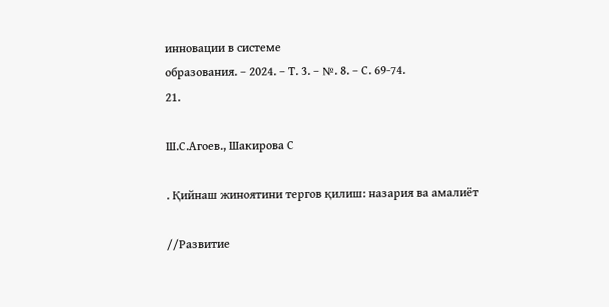инновации в системе
образования. – 2024. – Т. 3. – №. 8. – С. 69-74.
21.

Ш.С.Агоев., Шакирова С

. Қийнаш жиноятини тергов қилиш: назария ва амалиёт

//Развитие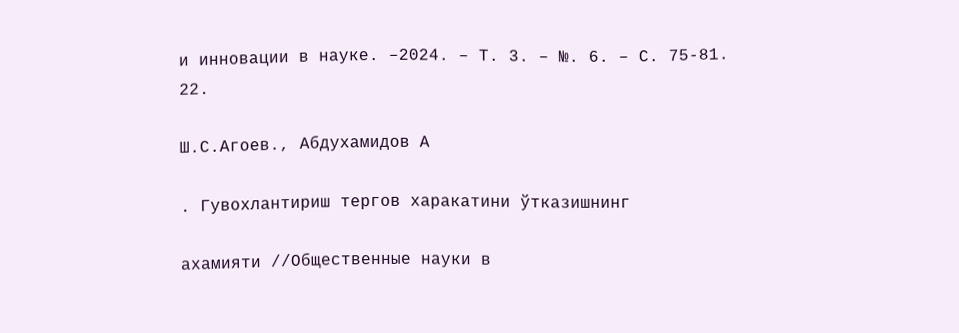и инновации в науке. –2024. – Т. 3. – №. 6. – С. 75-81.
22.

Ш.С.Агоев., Абдухамидов А

. Гувохлантириш тергов харакатини ўтказишнинг

ахамияти //Общественные науки в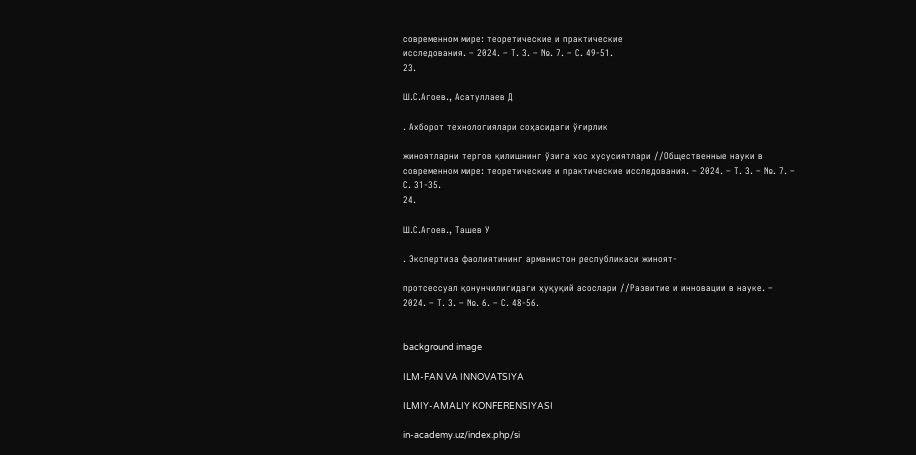современном мире: теоретические и практические
исследования. – 2024. – Т. 3. – №. 7. – С. 49-51.
23.

Ш.С.Агоев., Асатуллаев Д

. Ахборот технологиялари соҳасидаги ўғирлик

жиноятларни тергов қилишнинг ўзига хос хусусиятлари //Общественные науки в
современном мире: теоретические и практические исследования. – 2024. – Т. 3. – №. 7. –
С. 31-35.
24.

Ш.С.Агоев., Ташев У

. Экспертиза фаолиятининг арманистон республикаси жиноят-

протсессуал қонунчилигидаги ҳуқуқий асослари //Развитие и инновации в науке. –
2024. – Т. 3. – №. 6. – С. 48-56.


background image

ILM-FAN VA INNOVATSIYA

ILMIY-AMALIY KONFERENSIYASI

in-academy.uz/index.php/si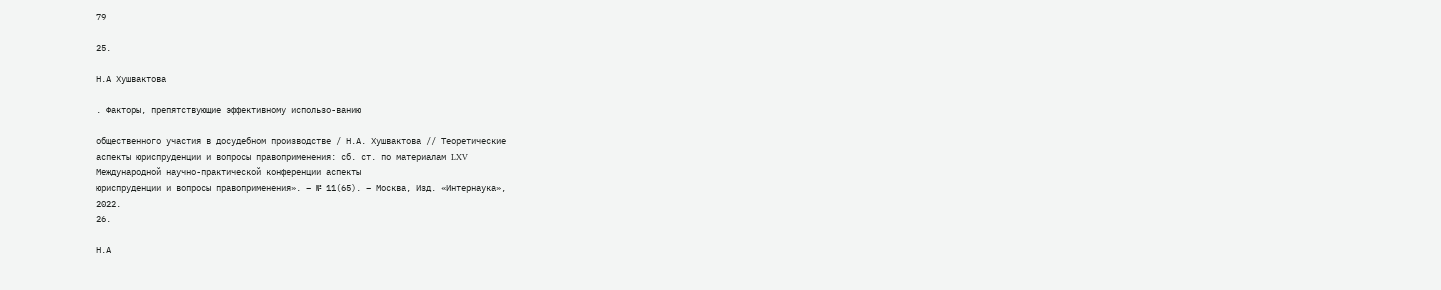79

25.

Н.А Хушвактова

. Факторы, препятствующие эффективному использо-ванию

общественного участия в досудебном производстве / Н.А. Хушвактова // Теоретические
аспекты юриспруденции и вопросы правоприменения: сб. ст. по материалам LXV
Международной научно-практической конференции аспекты
юриспруденции и вопросы правоприменения». – № 11(65). – Москва, Изд. «Интернаука»,
2022.
26.

Н.А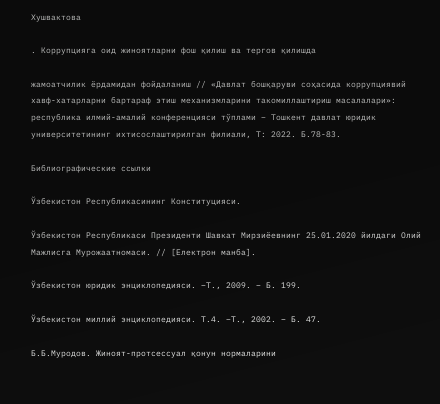Хушвактова

. Коррупцияга оид жиноятларни фош қилиш ва тергов қилишда

жамоатчилик ёрдамидан фойдаланиш // «Давлат бошқаруви соҳасида коррупциявий
хавф-хатарларни бартараф этиш механизмларини такомиллаштириш масалалари»:
республика илмий-амалий конференцияси тўплами – Тошкент давлат юридик
университетининг ихтисослаштирилган филиали, Т: 2022. Б.78-83.

Библиографические ссылки

Ўзбекистон Республикасининг Конституцияси.

Ўзбекистон Республикаси Президенти Шавкат Мирзиёевнинг 25.01.2020 йилдаги Олий Мажлисга Мурожаатномаси. // [Електрон манба].

Ўзбекистон юридик энциклопедияси. –Т., 2009. – Б. 199.

Ўзбекистон миллий энциклопедияси. Т.4. –Т., 2002. – Б. 47.

Б.Б.Муродов. Жиноят-протсессуал қонун нормаларини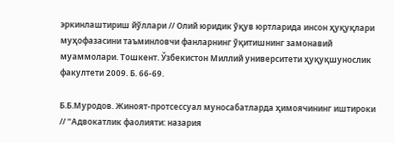эркинлаштириш йўллари // Олий юридик ўқув юртларида инсон ҳуқуқлари муҳофазасини таъминловчи фанларнинг ўқитишнинг замонавий муаммолари. Тошкент. Ўзбекистон Миллий университети ҳуқуқшунослик факултети 2009. Б. 66-69.

Б.Б.Муродов. Жиноят-протсессуал муносабатларда ҳимоячининг иштироки // “Адвокатлик фаолияти: назария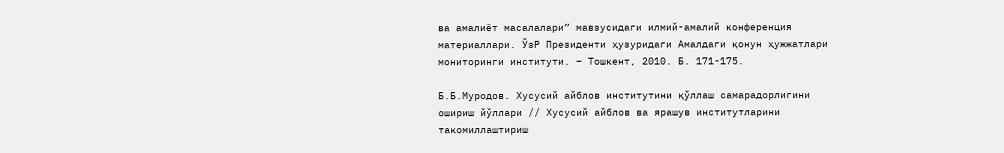ва амалиёт масалалари” мавзусидаги илмий-амалий конференция материаллари. ЎзР Президенти ҳузуридаги Амалдаги қонун ҳужжатлари мониторинги институти. – Тошкент, 2010. Б. 171-175.

Б.Б.Муродов. Хусусий айблов институтини қўллаш самарадорлигини ошириш йўллари // Хусусий айблов ва ярашув институтларини такомиллаштириш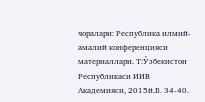чоралари: Республика илмий-амалий конференцияси материаллари. Т:Ўзбекистон Республикаси ИИВ Академияси, 2015й.Б. 34-40.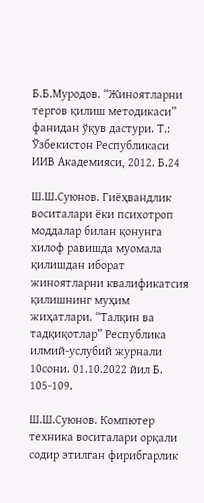Б.Б.Муродов. “Жиноятларни тергов қилиш методикаси” фанидан ўқув дастури. Т.: Ўзбекистон Республикаси ИИВ Академияси, 2012. Б.24

Ш.Ш.Суюнов. Гиёҳвандлик воситалари ёки психотроп моддалар билан қонунга хилоф равишда муомала қилишдан иборат жиноятларни квалификатсия қилишнинг муҳим жиҳатлари. “Талқин ва тадқиқотлар” Республика илмий-услубий журнали 10сони. 01.10.2022 йил Б. 105-109.

Ш.Ш.Суюнов. Компютер техника воситалари орқали содир этилган фирибгарлик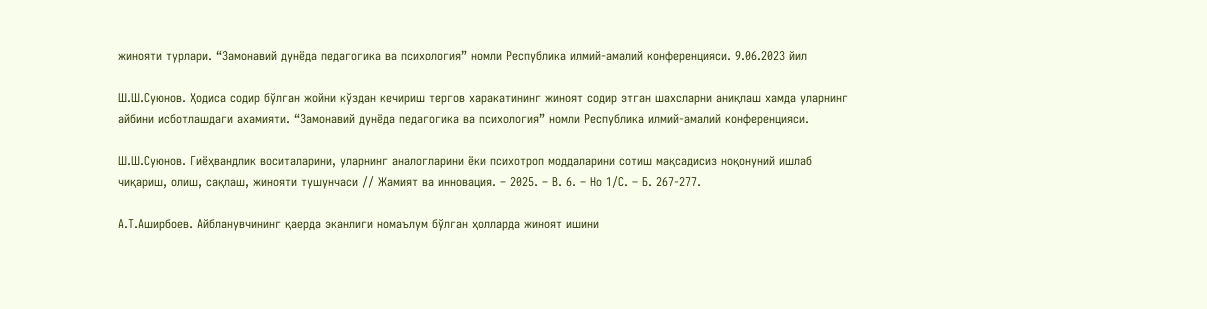жинояти турлари. “Замонавий дунёда педагогика ва психология” номли Республика илмий-амалий конференцияси. 9.06.2023 йил

Ш.Ш.Суюнов. Ҳодиса содир бўлган жойни кўздан кечириш тергов харакатининг жиноят содир этган шахсларни аниқлаш хамда уларнинг айбини исботлашдаги ахамияти. “Замонавий дунёда педагогика ва психология” номли Республика илмий-амалий конференцияси.

Ш.Ш.Суюнов. Гиёҳвандлик воситаларини, уларнинг аналогларини ёки психотроп моддаларини сотиш мақсадисиз ноқонуний ишлаб чиқариш, олиш, сақлаш, жинояти тушунчаси // Жамият ва инновация. – 2025. – В. 6. – Но 1/С. – Б. 267-277.

А.Т.Аширбоев. Айбланувчининг қаерда эканлиги номаълум бўлган ҳолларда жиноят ишини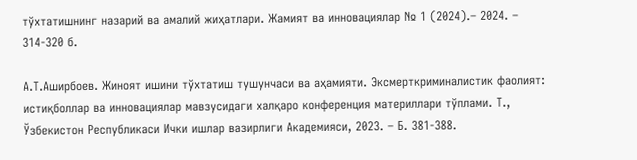тўхтатишнинг назарий ва амалий жиҳатлари. Жамият ва инновациялар № 1 (2024).– 2024. – 314-320 б.

А.Т.Аширбоев. Жиноят ишини тўхтатиш тушунчаси ва аҳамияти. Эксмерткриминалистик фаолият: истиқболлар ва инновациялар мавзусидаги халқаро конференция материллари тўплами. Т., Ўзбекистон Республикаси Ички ишлар вазирлиги Академияси, 2023. – Б. 381-388.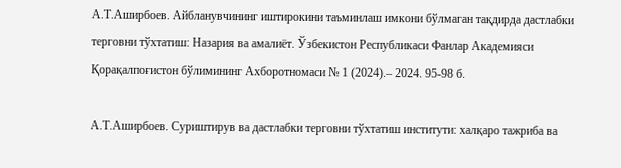А.Т.Аширбоев. Айбланувчининг иштирокини таъминлаш имкони бўлмаган тақдирда дастлабки терговни тўхтатиш: Назария ва амалиёт. Ўзбекистон Республикаси Фанлар Академияси Қорақалпоғистон бўлимининг Ахборотномаси № 1 (2024).– 2024. 95-98 б.

А.Т.Аширбоев. Cуриштирув ва дастлабки терговни тўхтатиш институти: халқаро тажриба ва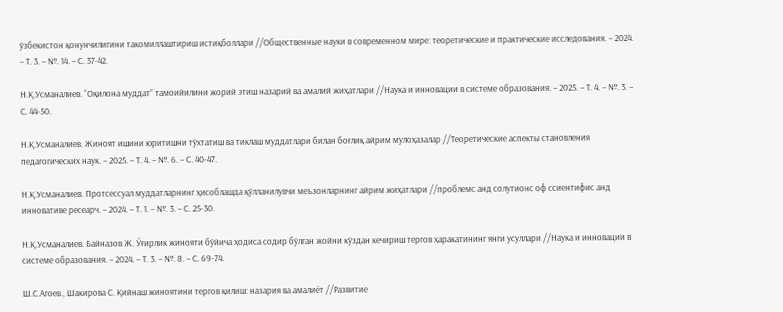ўзбекистон қонунчилигини такомиллаштириш истиқболлари //Общественные науки в современном мире: теоретические и практические исследования. – 2024. – Т. 3. – №. 14. – С. 37-42.

Н.Қ.Усманалиев. “Оқилона муддат” тамоийилини жорий этиш назарий ва амалий жиҳатлари //Наука и инновации в системе образования. – 2025. – Т. 4. – №. 3. – С. 44-50.

Н.Қ.Усманалиев. Жиноят ишини юритишни тўхтатиш ва тиклаш муддатлари билан боғлиқ айрим мулоҳазалар //Теоретические аспекты становления педагогических наук. – 2025. – Т. 4. – №. 6. – С. 40-47.

Н.Қ.Усманалиев. Протсессуал муддатларнинг ҳисоблашда қўлланилувчи меъзонларнинг айрим жиҳатлари //проблемс анд солутионс оф сcиентифиc анд инновативе ресеарч. – 2024. – Т. 1. – №. 3. – С. 25-30.

Н.Қ.Усманалиев. Байназов Ж. Ўғирлик жинояти бўйича ҳодиса содир бўлган жойни кўздан кечириш тергов ҳаракатининг янги усуллари //Наука и инновации в системе образования. – 2024. – Т. 3. – №. 8. – С. 69-74.

Ш.С.Агоев., Шакирова С. Қийнаш жиноятини тергов қилиш: назария ва амалиёт //Развитие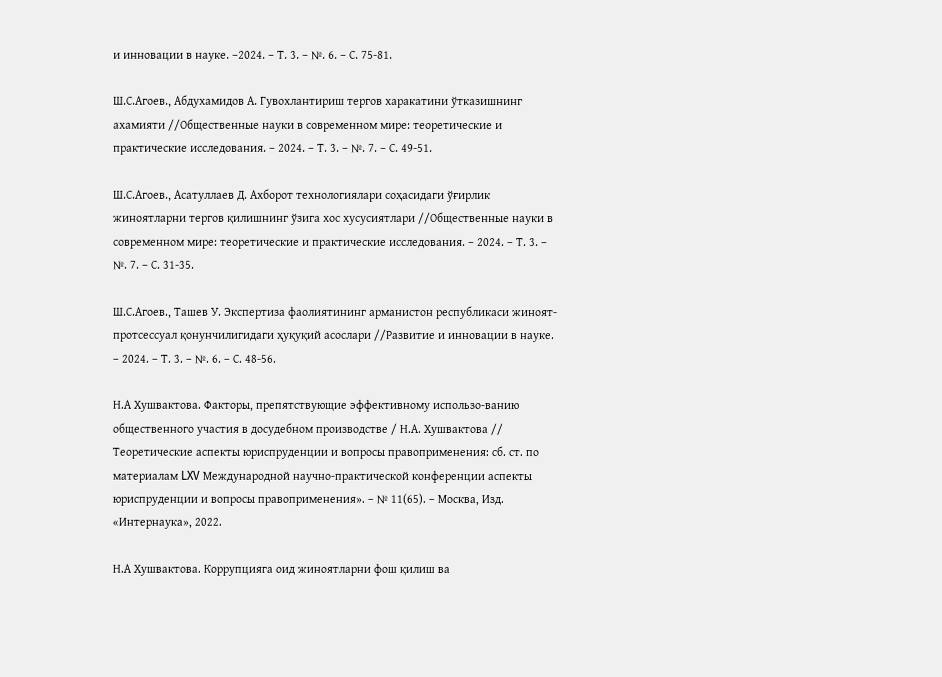и инновации в науке. –2024. – Т. 3. – №. 6. – С. 75-81.

Ш.С.Агоев., Абдухамидов А. Гувохлантириш тергов харакатини ўтказишнинг ахамияти //Общественные науки в современном мире: теоретические и практические исследования. – 2024. – Т. 3. – №. 7. – С. 49-51.

Ш.С.Агоев., Асатуллаев Д. Ахборот технологиялари соҳасидаги ўғирлик жиноятларни тергов қилишнинг ўзига хос хусусиятлари //Общественные науки в современном мире: теоретические и практические исследования. – 2024. – Т. 3. – №. 7. – С. 31-35.

Ш.С.Агоев., Ташев У. Экспертиза фаолиятининг арманистон республикаси жиноят-протсессуал қонунчилигидаги ҳуқуқий асослари //Развитие и инновации в науке. – 2024. – Т. 3. – №. 6. – С. 48-56.

Н.А Хушвактова. Факторы, препятствующие эффективному использо-ванию общественного участия в досудебном производстве / Н.А. Хушвактова // Теоретические аспекты юриспруденции и вопросы правоприменения: сб. ст. по материалам LXV Международной научно-практической конференции аспекты юриспруденции и вопросы правоприменения». – № 11(65). – Москва, Изд. «Интернаука», 2022.

Н.А Хушвактова. Коррупцияга оид жиноятларни фош қилиш ва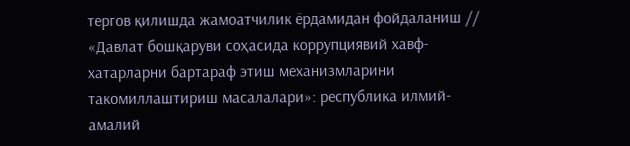тергов қилишда жамоатчилик ёрдамидан фойдаланиш // «Давлат бошқаруви соҳасида коррупциявий хавф-хатарларни бартараф этиш механизмларини такомиллаштириш масалалари»: республика илмий-амалий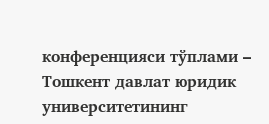конференцияси тўплами – Тошкент давлат юридик университетининг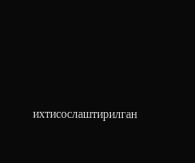ихтисослаштирилган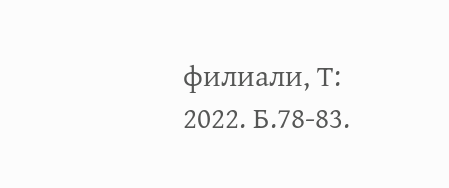филиали, Т: 2022. Б.78-83.